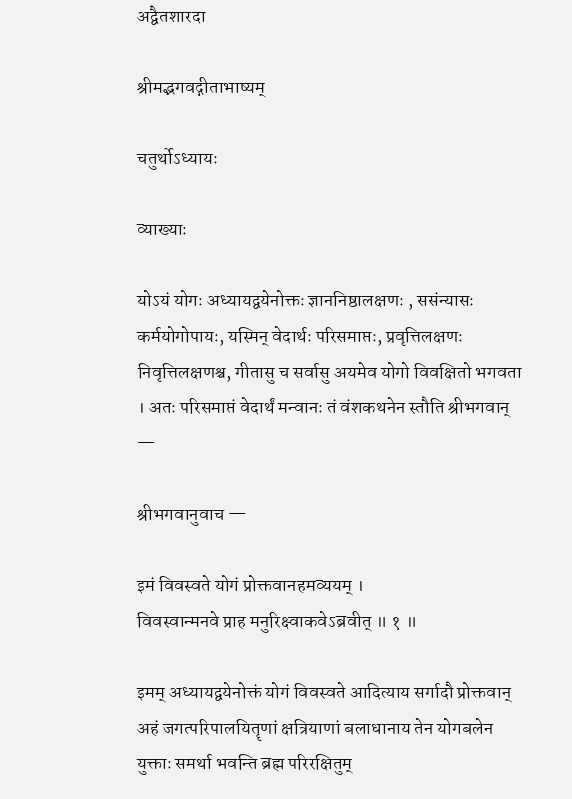अद्वैतशारदा

श्रीमद्भगवद्गीताभाष्यम्

चतुर्थोऽध्यायः

व्याख्याः

योऽयं योगः अध्यायद्वयेनोक्तः ज्ञाननिष्ठालक्षणः , ससंन्यासः कर्मयोगोपायः, यस्मिन् वेदार्थः परिसमाप्तः, प्रवृत्तिलक्षणः निवृत्तिलक्षणश्च, गीतासु च सर्वासु अयमेव योगो विवक्षितो भगवता । अतः परिसमाप्तं वेदार्थं मन्वानः तं वंशकथनेन स्तौति श्रीभगवान् —

श्रीभगवानुवाच —

इमं विवस्वते योगं प्रोक्तवानहमव्ययम् ।
विवस्वान्मनवे प्राह मनुरिक्ष्वाकवेऽब्रवीत् ॥ १ ॥

इमम् अध्यायद्वयेनोक्तं योगं विवस्वते आदित्याय सर्गादौ प्रोक्तवान् अहं जगत्परिपालयितॄणां क्षत्रियाणां बलाधानाय तेन योगबलेन युक्ताः समर्था भवन्ति ब्रह्म परिरक्षितुम्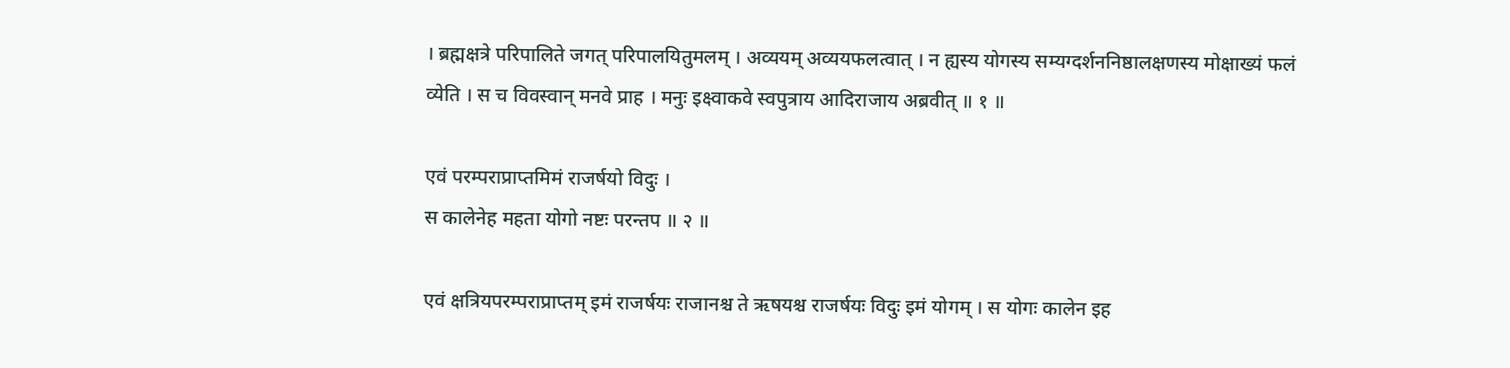। ब्रह्मक्षत्रे परिपालिते जगत् परिपालयितुमलम् । अव्ययम् अव्ययफलत्वात् । न ह्यस्य योगस्य सम्यग्दर्शननिष्ठालक्षणस्य मोक्षाख्यं फलं व्येति । स च विवस्वान् मनवे प्राह । मनुः इक्ष्वाकवे स्वपुत्राय आदिराजाय अब्रवीत् ॥ १ ॥

एवं परम्पराप्राप्तमिमं राजर्षयो विदुः ।
स कालेनेह महता योगो नष्टः परन्तप ॥ २ ॥

एवं क्षत्रियपरम्पराप्राप्तम् इमं राजर्षयः राजानश्च ते ऋषयश्च राजर्षयः विदुः इमं योगम् । स योगः कालेन इह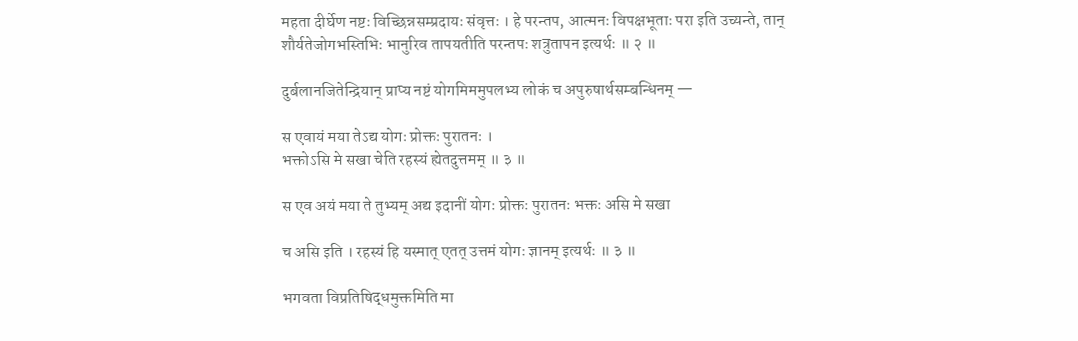महता दीर्घेण नष्टः विच्छिन्नसम्प्रदायः संवृत्तः । हे परन्तप, आत्मनः विपक्षभूताः परा इति उच्यन्ते, तान् शौर्यतेजोगभस्तिभिः भानुरिव तापयतीति परन्तपः शत्रुतापन इत्यर्थः ॥ २ ॥

दुर्बलानजितेन्द्रियान् प्राप्य नष्टं योगमिममुपलभ्य लोकं च अपुरुषार्थसम्बन्धिनम् —

स एवायं मया तेऽद्य योगः प्रोक्तः पुरातनः ।
भक्तोऽसि मे सखा चेति रहस्यं ह्येतदुत्तमम् ॥ ३ ॥

स एव अयं मया ते तुभ्यम् अद्य इदानीं योगः प्रोक्तः पुरातनः भक्तः असि मे सखा

च असि इति । रहस्यं हि यस्मात् एतत् उत्तमं योगः ज्ञानम् इत्यर्थः ॥ ३ ॥

भगवता विप्रतिषिद्धमुक्तमिति मा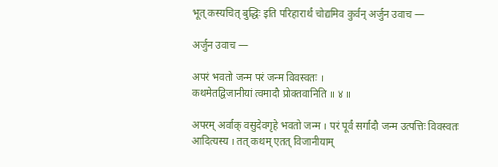भूत् कस्यचित् बुद्धिः इति परिहारार्थं चोद्यमिव कुर्वन् अर्जुन उवाच —

अर्जुन उवाच —

अपरं भवतो जन्म परं जन्म विवस्वतः ।
कथमेतद्विजानीयां त्वमादौ प्रोक्तवानिति ॥ ४ ॥

अपरम् अर्वाक् वसुदेवगृहे भवतो जन्म । परं पूर्वं सर्गादौ जन्म उत्पत्तिः विवस्वतः आदित्यस्य । तत् कथम् एतत् विजानीयाम्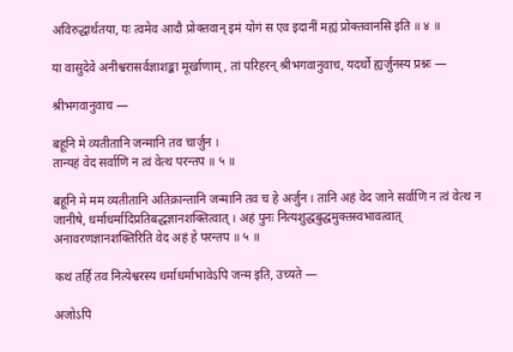अविरुद्धार्थतया, यः त्वमेव आदौ प्रोक्तवान् इमं योगं स एव इदानीं मह्यं प्रोक्तवानसि इति ॥ ४ ॥

या वासुदेवे अनीश्वरासर्वज्ञाशङ्का मूर्खाणाम् , तां परिहरन् श्रीभगवानुवाच, यदर्थो ह्यर्जुनस्य प्रश्नः —

श्रीभगवानुवाच —

बहूनि मे व्यतीतानि जन्मानि तव चार्जुन ।
तान्यहं वेद सर्वाणि न त्वं वेत्थ परन्तप ॥ ५ ॥

बहूनि मे मम व्यतीतानि अतिक्रान्तानि जन्मानि तव च हे अर्जुन । तानि अहं वेद जाने सर्वाणि न त्वं वेत्थ न जानीषे, धर्माधर्मादिप्रतिबद्धज्ञानशक्तित्वात् । अहं पुनः नित्यशुद्धबुद्धमुक्तस्वभावत्वात् अनावरणज्ञानशक्तिरिति वेद अहं हे परन्तप ॥ ५ ॥

कथं तर्हि तव नित्येश्वरस्य धर्माधर्माभावेऽपि जन्म इति, उच्यते —

अजोऽपि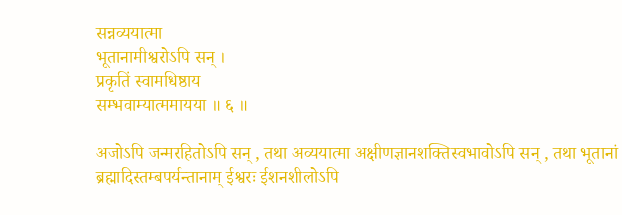सन्नव्ययात्मा
भूतानामीश्वरोऽपि सन् ।
प्रकृतिं स्वामधिष्ठाय
सम्भवाम्यात्ममायया ॥ ६ ॥

अजोऽपि जन्मरहितोऽपि सन् , तथा अव्ययात्मा अक्षीणज्ञानशक्तिस्वभावोऽपि सन् , तथा भूतानां ब्रह्मादिस्तम्बपर्यन्तानाम् ईश्वरः ईशनशीलोऽपि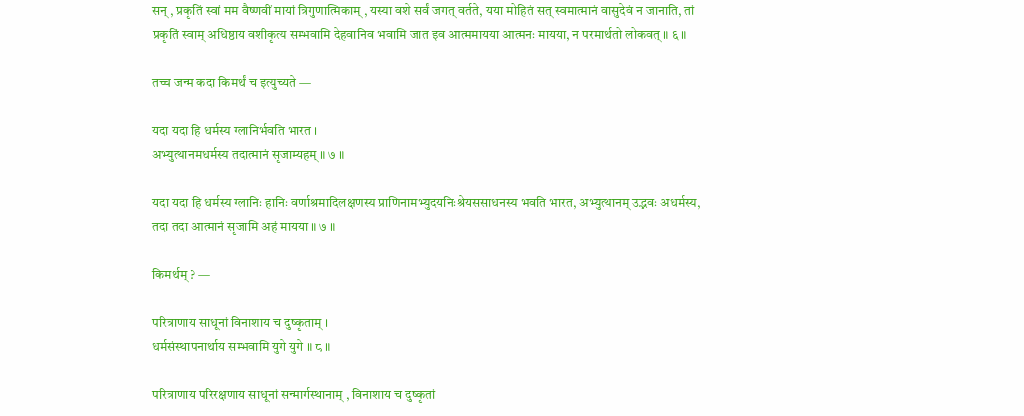सन् , प्रकृतिं स्वां मम वैष्णवीं मायां त्रिगुणात्मिकाम् , यस्या वशे सर्वं जगत् वर्तते, यया मोहितं सत् स्वमात्मानं वासुदेवं न जानाति, तां प्रकृतिं स्वाम् अधिष्ठाय वशीकृत्य सम्भवामि देहवानिव भवामि जात इव आत्ममायया आत्मनः मायया, न परमार्थतो लोकवत् ॥ ६ ॥

तच्च जन्म कदा किमर्थं च इत्युच्यते —

यदा यदा हि धर्मस्य ग्लानिर्भवति भारत ।
अभ्युत्थानमधर्मस्य तदात्मानं सृजाम्यहम् ॥ ७ ॥

यदा यदा हि धर्मस्य ग्लानिः हानिः वर्णाश्रमादिलक्षणस्य प्राणिनामभ्युदयनिःश्रेयससाधनस्य भवति भारत, अभ्युत्थानम् उद्भवः अधर्मस्य, तदा तदा आत्मानं सृजामि अहं मायया ॥ ७ ॥

किमर्थम् ? —

परित्राणाय साधूनां विनाशाय च दुष्कृताम् ।
धर्मसंस्थापनार्थाय सम्भवामि युगे युगे ॥ ८ ॥

परित्राणाय परिरक्षणाय साधूनां सन्मार्गस्थानाम् , विनाशाय च दुष्कृतां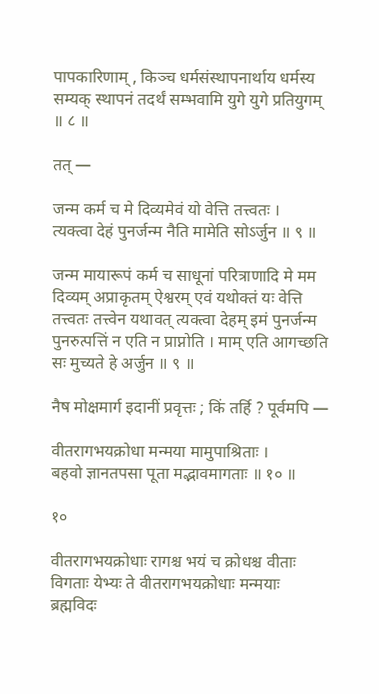पापकारिणाम् , किञ्च धर्मसंस्थापनार्थाय धर्मस्य सम्यक् स्थापनं तदर्थं सम्भवामि युगे युगे प्रतियुगम् ॥ ८ ॥

तत् —

जन्म कर्म च मे दिव्यमेवं यो वेत्ति तत्त्वतः ।
त्यक्त्वा देहं पुनर्जन्म नैति मामेति सोऽर्जुन ॥ ९ ॥

जन्म मायारूपं कर्म च साधूनां परित्राणादि मे मम दिव्यम् अप्राकृतम् ऐश्वरम् एवं यथोक्तं यः वेत्ति तत्त्वतः तत्त्वेन यथावत् त्यक्त्वा देहम् इमं पुनर्जन्म पुनरुत्पत्तिं न एति न प्राप्नोति । माम् एति आगच्छति सः मुच्यते हे अर्जुन ॥ ९ ॥

नैष मोक्षमार्ग इदानीं प्रवृत्तः ; किं तर्हि ? पूर्वमपि —

वीतरागभयक्रोधा मन्मया मामुपाश्रिताः ।
बहवो ज्ञानतपसा पूता मद्भावमागताः ॥ १० ॥

१०

वीतरागभयक्रोधाः रागश्च भयं च क्रोधश्च वीताः विगताः येभ्यः ते वीतरागभयक्रोधाः मन्मयाः ब्रह्मविदः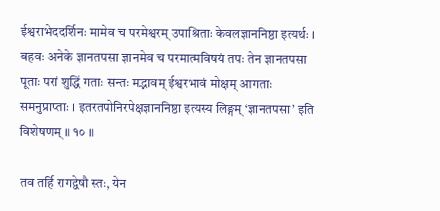ईश्वराभेददर्शिनः मामेव च परमेश्वरम् उपाश्रिताः केवलज्ञाननिष्ठा इत्यर्थः । बहवः अनेके ज्ञानतपसा ज्ञानमेव च परमात्मविषयं तपः तेन ज्ञानतपसा पूताः परां शुद्धिं गताः सन्तः मद्भावम् ईश्वरभावं मोक्षम् आगताः समनुप्राप्ताः । इतरतपोनिरपेक्षज्ञाननिष्ठा इत्यस्य लिङ्गम् ‘ज्ञानतपसा’ इति विशेषणम् ॥ १० ॥

तव तर्हि रागद्वेषौ स्तः, येन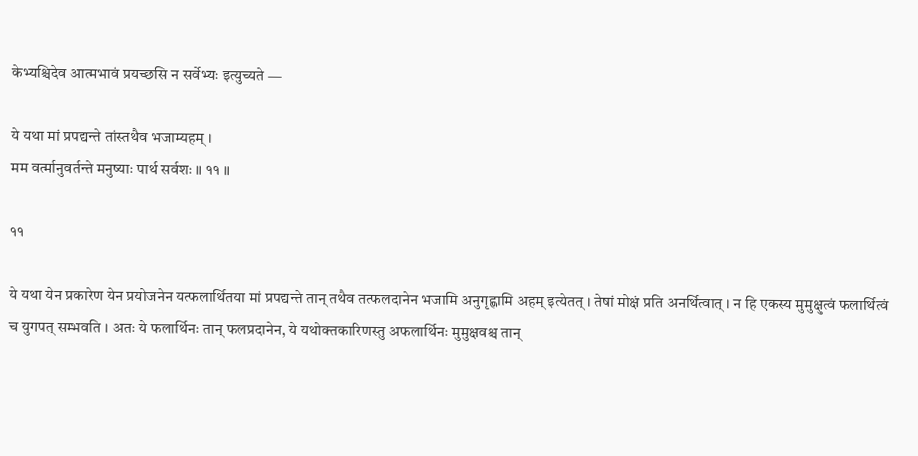केभ्यश्चिदेव आत्मभावं प्रयच्छसि न सर्वेभ्यः इत्युच्यते —

ये यथा मां प्रपद्यन्ते तांस्तथैव भजाम्यहम् ।
मम वर्त्मानुवर्तन्ते मनुष्याः पार्थ सर्वशः ॥ ११ ॥

११

ये यथा येन प्रकारेण येन प्रयोजनेन यत्फलार्थितया मां प्रपद्यन्ते तान् तथैव तत्फलदानेन भजामि अनुगृह्णामि अहम् इत्येतत् । तेषां मोक्षं प्रति अनर्थित्वात् । न हि एकस्य मुमुक्षुत्वं फलार्थित्वं च युगपत् सम्भवति । अतः ये फलार्थिनः तान् फलप्रदानेन, ये यथोक्तकारिणस्तु अफलार्थिनः मुमुक्षवश्च तान्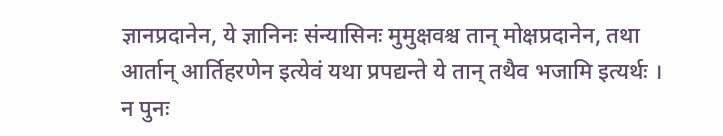ज्ञानप्रदानेन, ये ज्ञानिनः संन्यासिनः मुमुक्षवश्च तान् मोक्षप्रदानेन, तथा आर्तान् आर्तिहरणेन इत्येवं यथा प्रपद्यन्ते ये तान् तथैव भजामि इत्यर्थः । न पुनः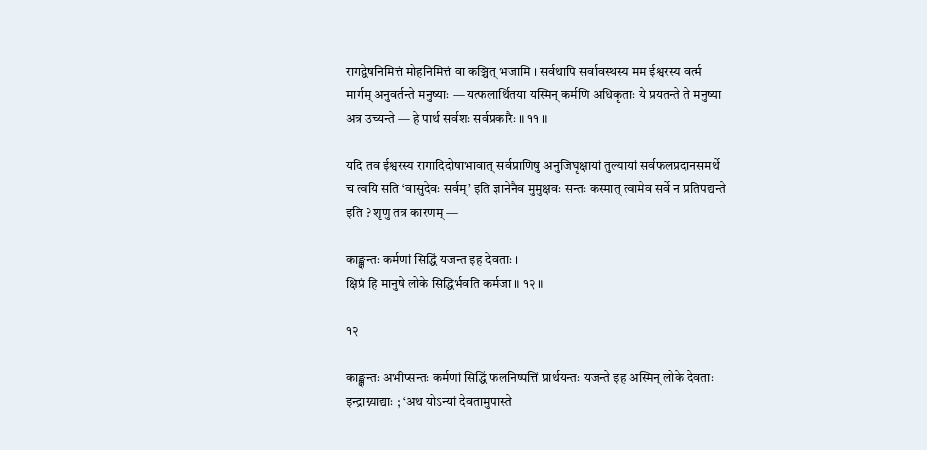रागद्वेषनिमित्तं मोहनिमित्तं वा कञ्चित् भजामि । सर्वथापि सर्वावस्थस्य मम ईश्वरस्य वर्त्म मार्गम् अनुवर्तन्ते मनुष्याः — यत्फलार्थितया यस्मिन् कर्मणि अधिकृताः ये प्रयतन्ते ते मनुष्या अत्र उच्यन्ते — हे पार्थ सर्वशः सर्वप्रकारैः ॥ ११ ॥

यदि तव ईश्वरस्य रागादिदोषाभावात् सर्वप्राणिषु अनुजिघृक्षायां तुल्यायां सर्वफलप्रदानसमर्थे च त्वयि सति ‘वासुदेवः सर्वम्’ इति ज्ञानेनैव मुमुक्षवः सन्तः कस्मात् त्वामेव सर्वे न प्रतिपद्यन्ते इति ? शृणु तत्र कारणम् —

काङ्क्षन्तः कर्मणां सिद्धिं यजन्त इह देवताः ।
क्षिप्रं हि मानुषे लोके सिद्धिर्भवति कर्मजा ॥ १२ ॥

१२

काङ्क्षन्तः अभीप्सन्तः कर्मणां सिद्धिं फलनिष्पत्तिं प्रार्थयन्तः यजन्ते इह अस्मिन् लोके देवताः इन्द्राग्न्याद्याः ; ‘अथ योऽन्यां देवतामुपास्ते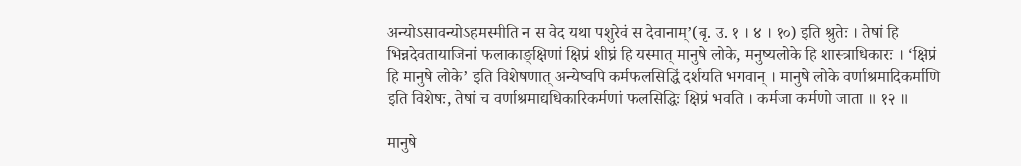अन्योऽसावन्योऽहमस्मीति न स वेद यथा पशुरेवं स देवानाम्’(बृ. उ. १ । ४ । १०) इति श्रुतेः । तेषां हि भिन्नदेवतायाजिनां फलाकाङ्क्षिणां क्षिप्रं शीघ्रं हि यस्मात् मानुषे लोके, मनुष्यलोके हि शास्त्राधिकारः । ‘क्षिप्रं हि मानुषे लोके’ इति विशेषणात् अन्येष्वपि कर्मफलसिद्धिं दर्शयति भगवान् । मानुषे लोके वर्णाश्रमादिकर्माणि इति विशेषः, तेषां च वर्णाश्रमाद्यधिकारिकर्मणां फलसिद्धिः क्षिप्रं भवति । कर्मजा कर्मणो जाता ॥ १२ ॥

मानुषे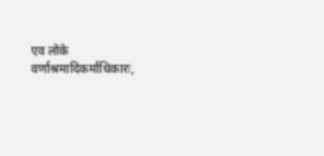एव लोके वर्णाश्रमादिकर्माधिकारः,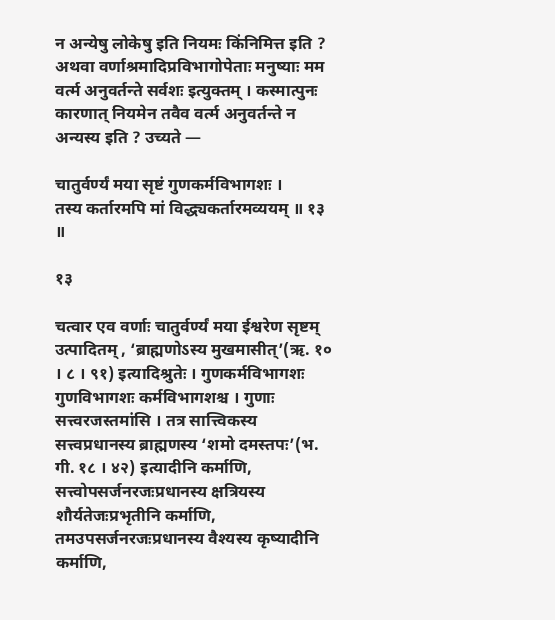न अन्येषु लोकेषु इति नियमः किंनिमित्त इति ? अथवा वर्णाश्रमादिप्रविभागोपेताः मनुष्याः मम वर्त्म अनुवर्तन्ते सर्वशः इत्युक्तम् । कस्मात्पुनः कारणात् नियमेन तवैव वर्त्म अनुवर्तन्ते न अन्यस्य इति ? उच्यते —

चातुर्वर्ण्यं मया सृष्टं गुणकर्मविभागशः ।
तस्य कर्तारमपि मां विद्ध्यकर्तारमव्ययम् ॥ १३ ॥

१३

चत्वार एव वर्णाः चातुर्वर्ण्यं मया ईश्वरेण सृष्टम् उत्पादितम् , ‘ब्राह्मणोऽस्य मुखमासीत्’(ऋ. १० । ८ । ९१) इत्यादिश्रुतेः । गुणकर्मविभागशः गुणविभागशः कर्मविभागशश्च । गुणाः सत्त्वरजस्तमांसि । तत्र सात्त्विकस्य सत्त्वप्रधानस्य ब्राह्मणस्य ‘शमो दमस्तपः’(भ. गी. १८ । ४२) इत्यादीनि कर्माणि, सत्त्वोपसर्जनरजःप्रधानस्य क्षत्रियस्य शौर्यतेजःप्रभृतीनि कर्माणि, तमउपसर्जनरजःप्रधानस्य वैश्यस्य कृष्यादीनि कर्माणि,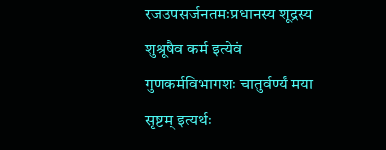रजउपसर्जनतमःप्रधानस्य शूद्रस्य शुश्रूषैव कर्म इत्येवं गुणकर्मविभागशः चातुर्वर्ण्यं मया सृष्टम् इत्यर्थः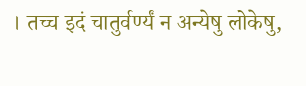। तच्च इदं चातुर्वर्ण्यं न अन्येषु लोकेषु,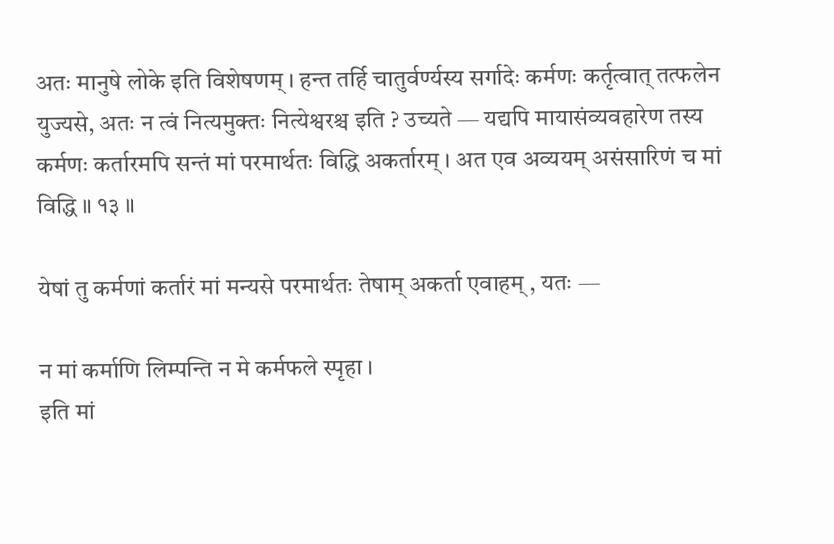अतः मानुषे लोके इति विशेषणम् । हन्त तर्हि चातुर्वर्ण्यस्य सर्गादेः कर्मणः कर्तृत्वात् तत्फलेन युज्यसे, अतः न त्वं नित्यमुक्तः नित्येश्वरश्च इति ? उच्यते — यद्यपि मायासंव्यवहारेण तस्य कर्मणः कर्तारमपि सन्तं मां परमार्थतः विद्धि अकर्तारम् । अत एव अव्ययम् असंसारिणं च मां विद्धि ॥ १३ ॥

येषां तु कर्मणां कर्तारं मां मन्यसे परमार्थतः तेषाम् अकर्ता एवाहम् , यतः —

न मां कर्माणि लिम्पन्ति न मे कर्मफले स्पृहा ।
इति मां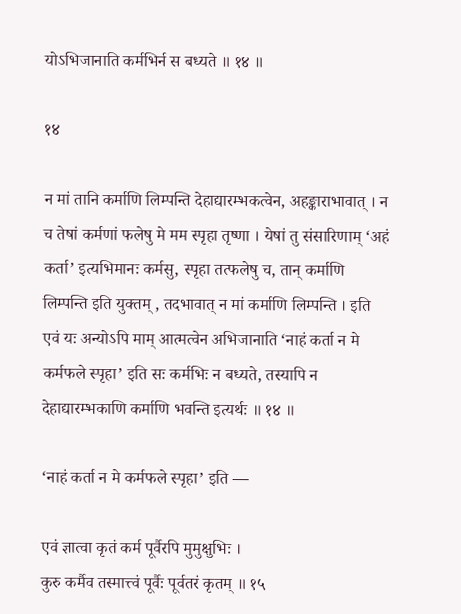योऽभिजानाति कर्मभिर्न स बध्यते ॥ १४ ॥

१४

न मां तानि कर्माणि लिम्पन्ति देहाद्यारम्भकत्वेन, अहङ्काराभावात् । न च तेषां कर्मणां फलेषु मे मम स्पृहा तृष्णा । येषां तु संसारिणाम् ‘अहं कर्ता’ इत्यभिमानः कर्मसु, स्पृहा तत्फलेषु च, तान् कर्माणि लिम्पन्ति इति युक्तम् , तदभावात् न मां कर्माणि लिम्पन्ति । इति एवं यः अन्योऽपि माम् आत्मत्वेन अभिजानाति ‘नाहं कर्ता न मे कर्मफले स्पृहा’ इति सः कर्मभिः न बध्यते, तस्यापि न देहाद्यारम्भकाणि कर्माणि भवन्ति इत्यर्थः ॥ १४ ॥

‘नाहं कर्ता न मे कर्मफले स्पृहा’ इति —

एवं ज्ञात्वा कृतं कर्म पूर्वैरपि मुमुक्षुभिः ।
कुरु कर्मैव तस्मात्त्वं पूर्वैः पूर्वतरं कृतम् ॥ १५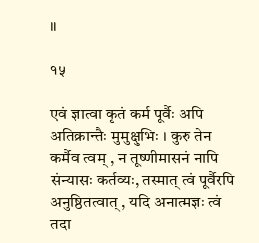॥

१५

एवं ज्ञात्वा कृतं कर्म पूर्वैः अपि अतिक्रान्तैः मुमुक्षुभिः । कुरु तेन कर्मैव त्वम् , न तूष्णीमासनं नापि संन्यासः कर्तव्यः, तस्मात् त्वं पूर्वैरपि अनुष्ठितत्वात् , यदि अनात्मज्ञः त्वं तदा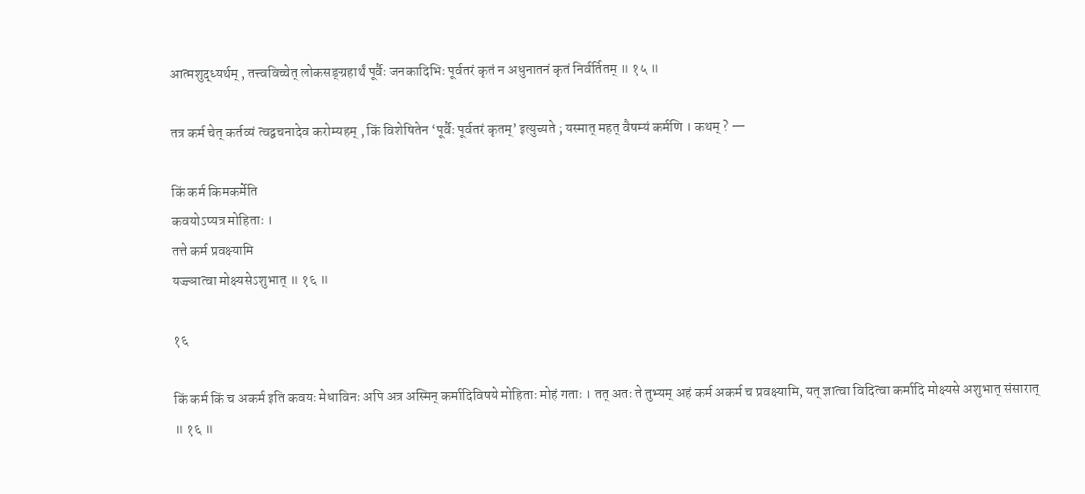आत्मशुद्ध्यर्थम् , तत्त्वविच्चेत् लोकसङ्ग्रहार्थं पूर्वैः जनकादिभिः पूर्वतरं कृतं न अधुनातनं कृतं निर्वर्तितम् ॥ १५ ॥

तत्र कर्म चेत् कर्तव्यं त्वद्वचनादेव करोम्यहम् , किं विशेषितेन ‘पूर्वैः पूर्वतरं कृतम्’ इत्युच्यते ; यस्मात् महत् वैषम्यं कर्मणि । कथम् ? —

किं कर्म किमकर्मेति
कवयोऽप्यत्र मोहिताः ।
तत्ते कर्म प्रवक्ष्यामि
यज्ज्ञात्वा मोक्ष्यसेऽशुभात् ॥ १६ ॥

१६

किं कर्म किं च अकर्म इति कवयः मेधाविनः अपि अत्र अस्मिन् कर्मादिविषये मोहिताः मोहं गताः । तत् अतः ते तुभ्यम् अहं कर्म अकर्म च प्रवक्ष्यामि, यत् ज्ञात्वा विदित्वा कर्मादि मोक्ष्यसे अशुभात् संसारात् ॥ १६ ॥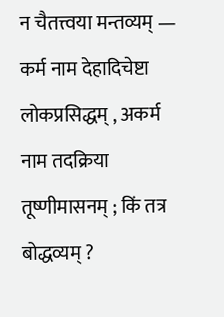न चैतत्त्वया मन्तव्यम् — कर्म नाम देहादिचेष्टा लोकप्रसिद्धम् , अकर्म नाम तदक्रिया तूष्णीमासनम् ; किं तत्र बोद्धव्यम् ?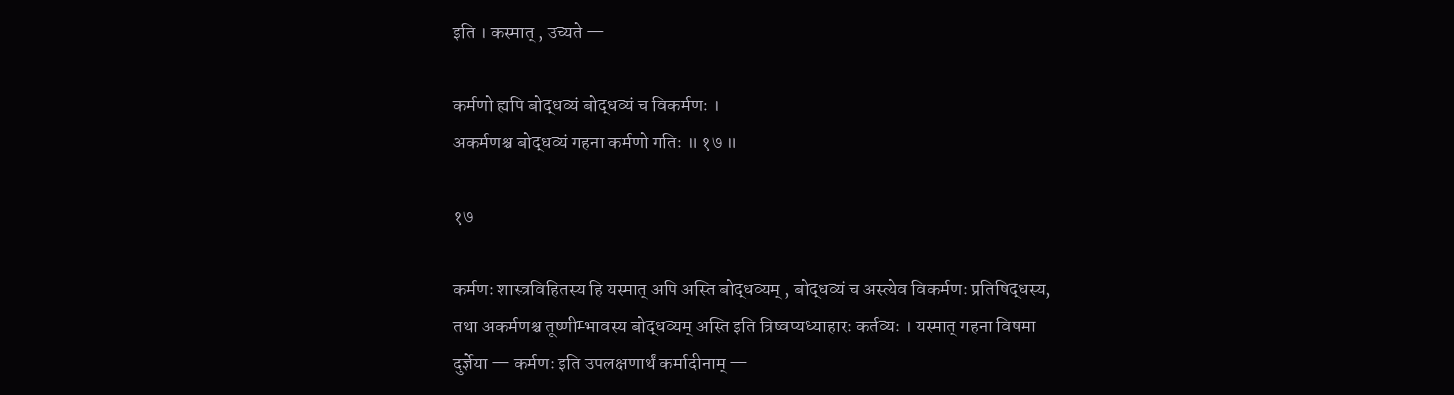इति । कस्मात् , उच्यते —

कर्मणो ह्यपि बोद्धव्यं बोद्धव्यं च विकर्मणः ।
अकर्मणश्च बोद्धव्यं गहना कर्मणो गतिः ॥ १७ ॥

१७

कर्मणः शास्त्रविहितस्य हि यस्मात् अपि अस्ति बोद्धव्यम् , बोद्धव्यं च अस्त्येव विकर्मणः प्रतिषिद्धस्य, तथा अकर्मणश्च तूष्णीम्भावस्य बोद्धव्यम् अस्ति इति त्रिष्वप्यध्याहारः कर्तव्यः । यस्मात् गहना विषमा दुर्ज्ञेया — कर्मणः इति उपलक्षणार्थं कर्मादीनाम् —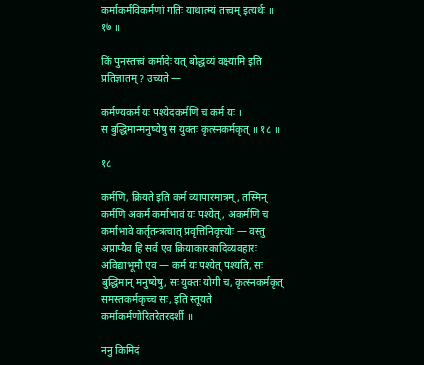कर्माकर्मविकर्मणां गतिः याथात्म्यं तत्त्वम् इत्यर्थः ॥ १७ ॥

किं पुनस्तत्त्वं कर्मादेः यत् बोद्धव्यं वक्ष्यामि इति प्रतिज्ञातम् ? उच्यते —

कर्मण्यकर्म यः पश्येदकर्मणि च कर्म यः ।
स बुद्धिमान्मनुष्येषु स युक्तः कृत्स्नकर्मकृत् ॥ १८ ॥

१८

कर्मणि, क्रियते इति कर्म व्यापारमात्रम् , तस्मिन् कर्मणि अकर्म कर्माभावं यः पश्येत् , अकर्मणि च कर्माभावे कर्तृतन्त्रत्वात् प्रवृत्तिनिवृत्त्योः — वस्तु अप्राप्यैव हि सर्व एव क्रियाकारकादिव्यवहारः अविद्याभूमौ एव — कर्म यः पश्येत् पश्यति, सः बुद्धिमान् मनुष्येषु, सः युक्तः योगी च, कृत्स्नकर्मकृत् समस्तकर्मकृच्च सः, इति स्तूयते कर्माकर्मणोरितरेतरदर्शी ॥

ननु किमिदं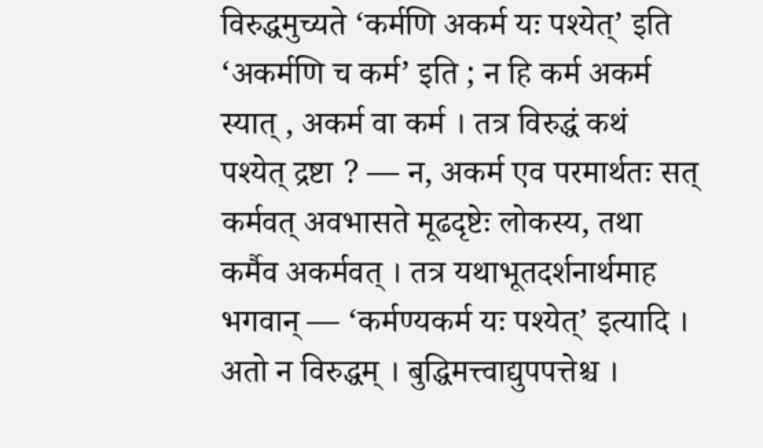विरुद्धमुच्यते ‘कर्मणि अकर्म यः पश्येत्’ इति ‘अकर्मणि च कर्म’ इति ; न हि कर्म अकर्म स्यात् , अकर्म वा कर्म । तत्र विरुद्धं कथं पश्येत् द्रष्टा ? — न, अकर्म एव परमार्थतः सत् कर्मवत् अवभासते मूढदृष्टेः लोकस्य, तथा कर्मैव अकर्मवत् । तत्र यथाभूतदर्शनार्थमाह भगवान् — ‘कर्मण्यकर्म यः पश्येत्’ इत्यादि । अतो न विरुद्धम् । बुद्धिमत्त्वाद्युपपत्तेश्च ।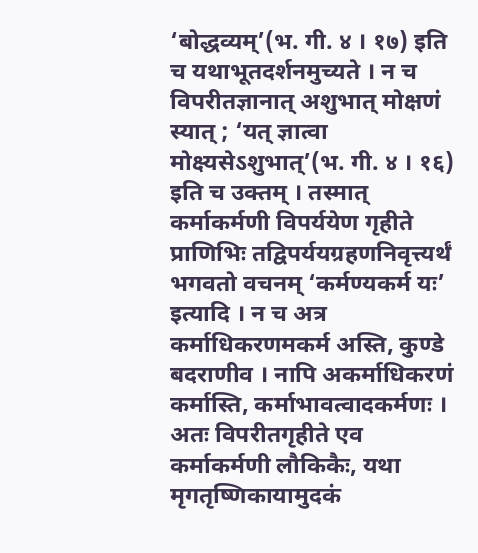‘बोद्धव्यम्’(भ. गी. ४ । १७) इति च यथाभूतदर्शनमुच्यते । न च विपरीतज्ञानात् अशुभात् मोक्षणं स्यात् ; ‘यत् ज्ञात्वा मोक्ष्यसेऽशुभात्’(भ. गी. ४ । १६) इति च उक्तम् । तस्मात् कर्माकर्मणी विपर्ययेण गृहीते प्राणिभिः तद्विपर्ययग्रहणनिवृत्त्यर्थं भगवतो वचनम् ‘कर्मण्यकर्म यः’ इत्यादि । न च अत्र कर्माधिकरणमकर्म अस्ति, कुण्डे बदराणीव । नापि अकर्माधिकरणं कर्मास्ति, कर्माभावत्वादकर्मणः । अतः विपरीतगृहीते एव कर्माकर्मणी लौकिकैः, यथा मृगतृष्णिकायामुदकं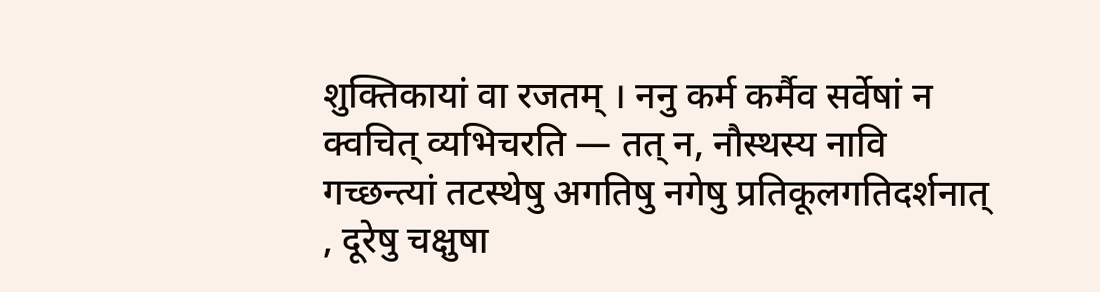शुक्तिकायां वा रजतम् । ननु कर्म कर्मैव सर्वेषां न क्वचित् व्यभिचरति — तत् न, नौस्थस्य नावि गच्छन्त्यां तटस्थेषु अगतिषु नगेषु प्रतिकूलगतिदर्शनात् , दूरेषु चक्षुषा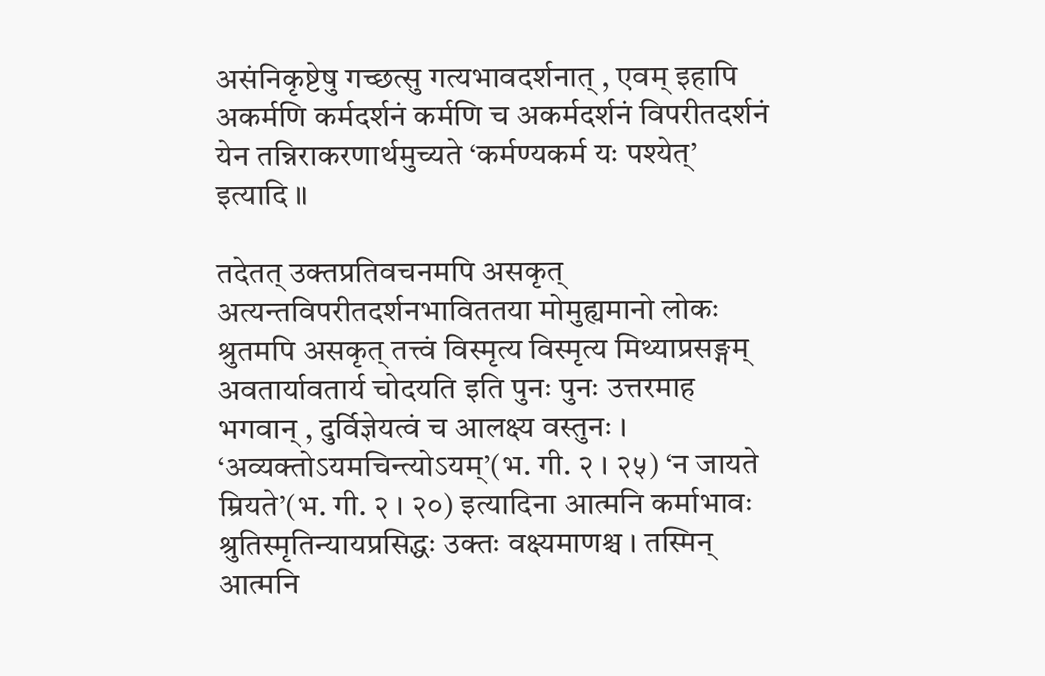असंनिकृष्टेषु गच्छत्सु गत्यभावदर्शनात् , एवम् इहापि अकर्मणि कर्मदर्शनं कर्मणि च अकर्मदर्शनं विपरीतदर्शनं येन तन्निराकरणार्थमुच्यते ‘कर्मण्यकर्म यः पश्येत्’ इत्यादि ॥

तदेतत् उक्तप्रतिवचनमपि असकृत् अत्यन्तविपरीतदर्शनभाविततया मोमुह्यमानो लोकः श्रुतमपि असकृत् तत्त्वं विस्मृत्य विस्मृत्य मिथ्याप्रसङ्गम् अवतार्यावतार्य चोदयति इति पुनः पुनः उत्तरमाह भगवान् , दुर्विज्ञेयत्वं च आलक्ष्य वस्तुनः । ‘अव्यक्तोऽयमचिन्त्योऽयम्’(भ. गी. २ । २५) ‘न जायते म्रियते’(भ. गी. २ । २०) इत्यादिना आत्मनि कर्माभावः श्रुतिस्मृतिन्यायप्रसिद्धः उक्तः वक्ष्यमाणश्च । तस्मिन् आत्मनि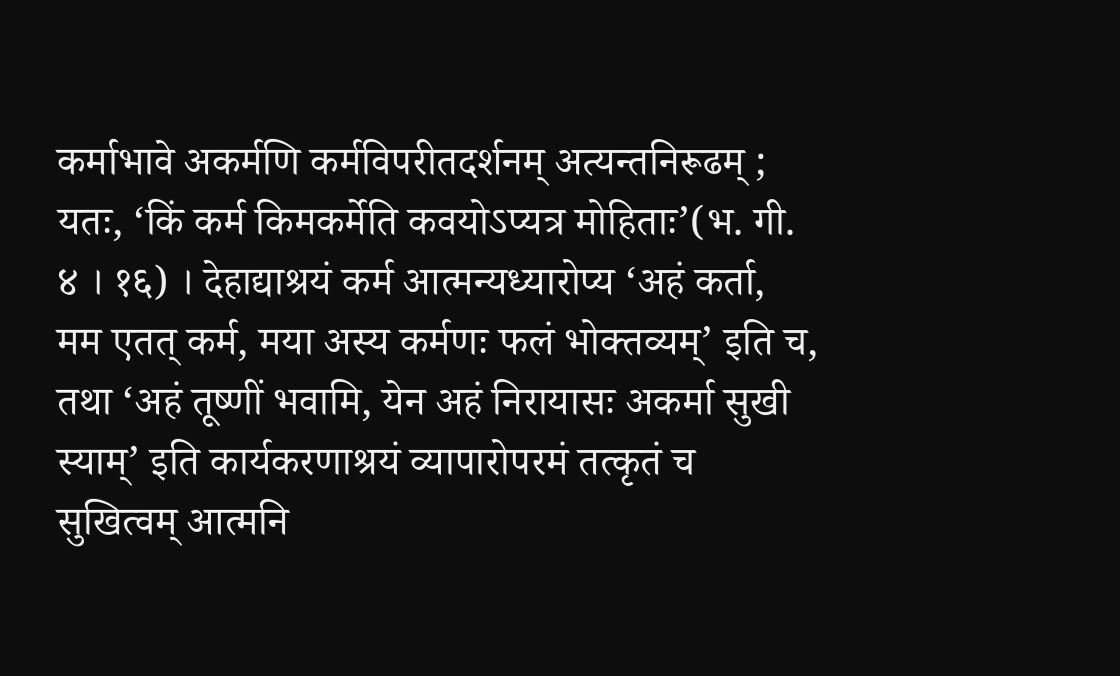कर्माभावे अकर्मणि कर्मविपरीतदर्शनम् अत्यन्तनिरूढम् ; यतः, ‘किं कर्म किमकर्मेति कवयोऽप्यत्र मोहिताः’(भ. गी. ४ । १६) । देहाद्याश्रयं कर्म आत्मन्यध्यारोप्य ‘अहं कर्ता, मम एतत् कर्म, मया अस्य कर्मणः फलं भोक्तव्यम्’ इति च, तथा ‘अहं तूष्णीं भवामि, येन अहं निरायासः अकर्मा सुखी स्याम्’ इति कार्यकरणाश्रयं व्यापारोपरमं तत्कृतं च सुखित्वम् आत्मनि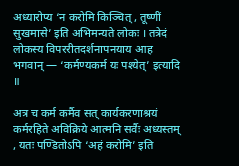अध्यारोप्य ‘न करोमि किञ्चित् , तूष्णीं सुखमासे’ इति अभिमन्यते लोकः । तत्रेदं लोकस्य विपररीतदर्शनापनयाय आह भगवान् — ‘कर्मण्यकर्म यः पश्येत्’ इत्यादि ॥

अत्र च कर्म कर्मैव सत् कार्यकरणाश्रयं कर्मरहिते अविक्रिये आत्मनि सर्वैः अध्यस्तम् , यतः पण्डितोऽपि ‘अहं करोमि’ इति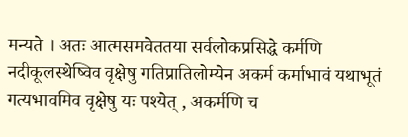मन्यते । अतः आत्मसमवेततया सर्वलोकप्रसिद्धे कर्मणि नदीकूलस्थेष्विव वृक्षेषु गतिप्रातिलोम्येन अकर्म कर्माभावं यथाभूतं गत्यभावमिव वृक्षेषु यः पश्येत् , अकर्मणि च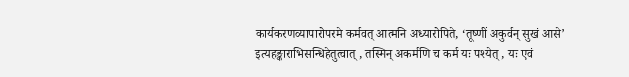कार्यकरणव्यापारोपरमे कर्मवत् आत्मनि अध्यारोपिते, ‘तूष्णीं अकुर्वन् सुखं आसे’ इत्यहङ्काराभिसन्धिहेतुत्वात् , तस्मिन् अकर्मणि च कर्म यः पश्येत् , यः एवं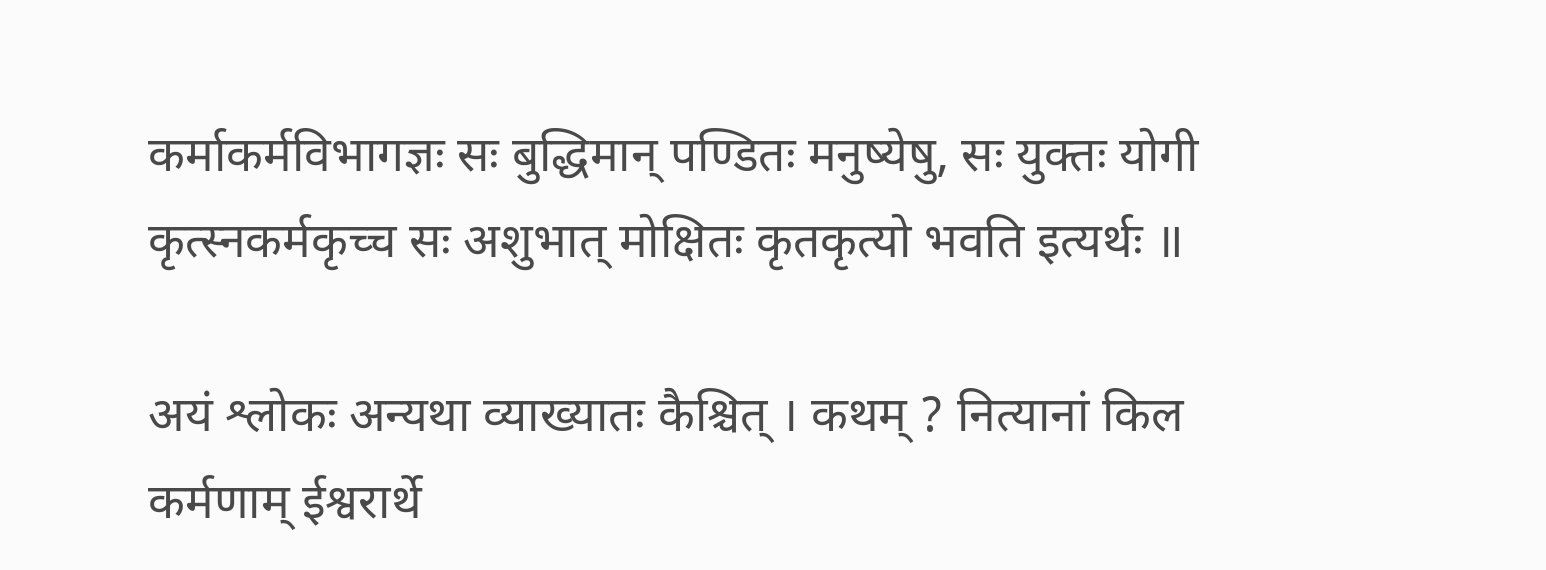कर्माकर्मविभागज्ञः सः बुद्धिमान् पण्डितः मनुष्येषु, सः युक्तः योगी कृत्स्नकर्मकृच्च सः अशुभात् मोक्षितः कृतकृत्यो भवति इत्यर्थः ॥

अयं श्लोकः अन्यथा व्याख्यातः कैश्चित् । कथम् ? नित्यानां किल कर्मणाम् ईश्वरार्थे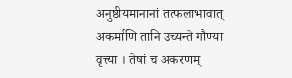अनुष्ठीयमानानां तत्फलाभावात् अकर्माणि तानि उच्यन्ते गौण्या वृत्त्या । तेषां च अकरणम्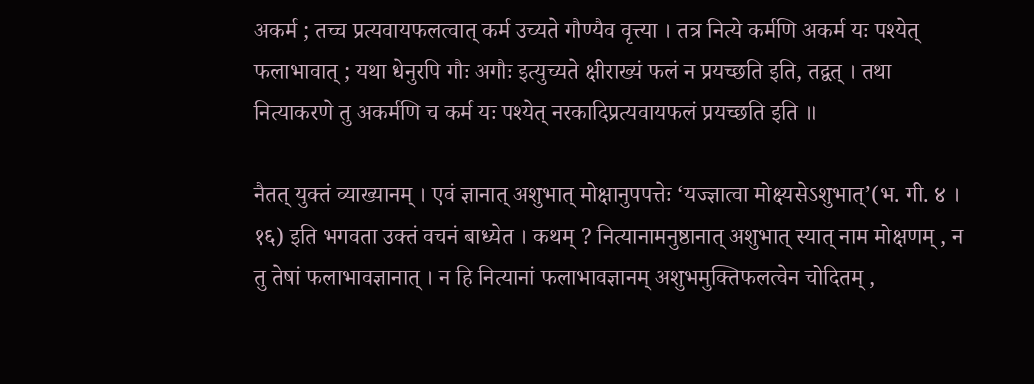अकर्म ; तच्च प्रत्यवायफलत्वात् कर्म उच्यते गौण्यैव वृत्त्या । तत्र नित्ये कर्मणि अकर्म यः पश्येत् फलाभावात् ; यथा धेनुरपि गौः अगौः इत्युच्यते क्षीराख्यं फलं न प्रयच्छति इति, तद्वत् । तथा नित्याकरणे तु अकर्मणि च कर्म यः पश्येत् नरकादिप्रत्यवायफलं प्रयच्छति इति ॥

नैतत् युक्तं व्याख्यानम् । एवं ज्ञानात् अशुभात् मोक्षानुपपत्तेः ‘यज्ज्ञात्वा मोक्ष्यसेऽशुभात्’(भ. गी. ४ । १६) इति भगवता उक्तं वचनं बाध्येत । कथम् ? नित्यानामनुष्ठानात् अशुभात् स्यात् नाम मोक्षणम् , न तु तेषां फलाभावज्ञानात् । न हि नित्यानां फलाभावज्ञानम् अशुभमुक्तिफलत्वेन चोदितम् ,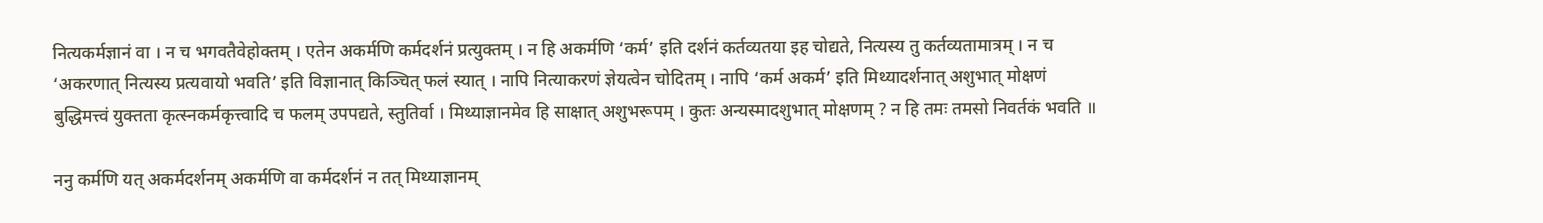नित्यकर्मज्ञानं वा । न च भगवतैवेहोक्तम् । एतेन अकर्मणि कर्मदर्शनं प्रत्युक्तम् । न हि अकर्मणि ‘कर्म’ इति दर्शनं कर्तव्यतया इह चोद्यते, नित्यस्य तु कर्तव्यतामात्रम् । न च ‘अकरणात् नित्यस्य प्रत्यवायो भवति’ इति विज्ञानात् किञ्चित् फलं स्यात् । नापि नित्याकरणं ज्ञेयत्वेन चोदितम् । नापि ‘कर्म अकर्म’ इति मिथ्यादर्शनात् अशुभात् मोक्षणं बुद्धिमत्त्वं युक्तता कृत्स्नकर्मकृत्त्वादि च फलम् उपपद्यते, स्तुतिर्वा । मिथ्याज्ञानमेव हि साक्षात् अशुभरूपम् । कुतः अन्यस्मादशुभात् मोक्षणम् ? न हि तमः तमसो निवर्तकं भवति ॥

ननु कर्मणि यत् अकर्मदर्शनम् अकर्मणि वा कर्मदर्शनं न तत् मिथ्याज्ञानम्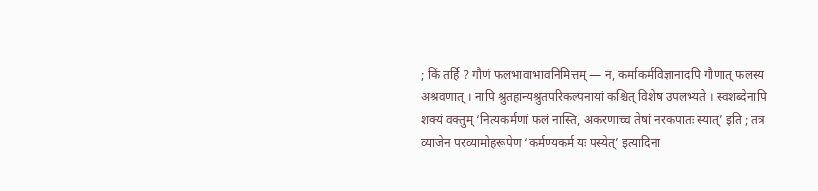; किं तर्हि ? गौणं फलभावाभावनिमित्तम् — न, कर्माकर्मविज्ञानादपि गौणात् फलस्य अश्रवणात् । नापि श्रुतहान्यश्रुतपरिकल्पनायां कश्चित् विशेष उपलभ्यते । स्वशब्देनापि शक्यं वक्तुम् ‘नित्यकर्मणां फलं नास्ति, अकरणाच्च तेषां नरकपातः स्यात्’ इति ; तत्र व्याजेन परव्यामोहरूपेण ‘कर्मण्यकर्म यः पस्येत्’ इत्यादिना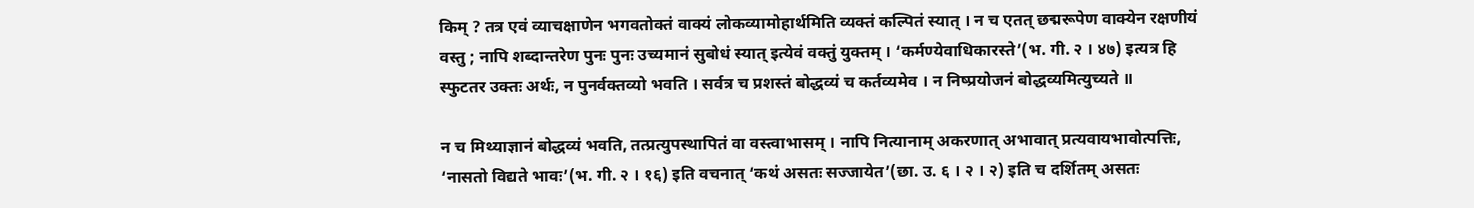किम् ? तत्र एवं व्याचक्षाणेन भगवतोक्तं वाक्यं लोकव्यामोहार्थमिति व्यक्तं कल्पितं स्यात् । न च एतत् छद्मरूपेण वाक्येन रक्षणीयं वस्तु ; नापि शब्दान्तरेण पुनः पुनः उच्यमानं सुबोधं स्यात् इत्येवं वक्तुं युक्तम् । ‘कर्मण्येवाधिकारस्ते’(भ. गी. २ । ४७) इत्यत्र हि स्फुटतर उक्तः अर्थः, न पुनर्वक्तव्यो भवति । सर्वत्र च प्रशस्तं बोद्धव्यं च कर्तव्यमेव । न निष्प्रयोजनं बोद्धव्यमित्युच्यते ॥

न च मिथ्याज्ञानं बोद्धव्यं भवति, तत्प्रत्युपस्थापितं वा वस्त्वाभासम् । नापि नित्यानाम् अकरणात् अभावात् प्रत्यवायभावोत्पत्तिः, ‘नासतो विद्यते भावः’(भ. गी. २ । १६) इति वचनात् ‘कथं असतः सज्जायेत’(छा. उ. ६ । २ । २) इति च दर्शितम् असतः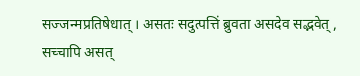सज्जन्मप्रतिषेधात् । असतः सदुत्पत्तिं ब्रुवता असदेव सद्भवेत् , सच्चापि असत्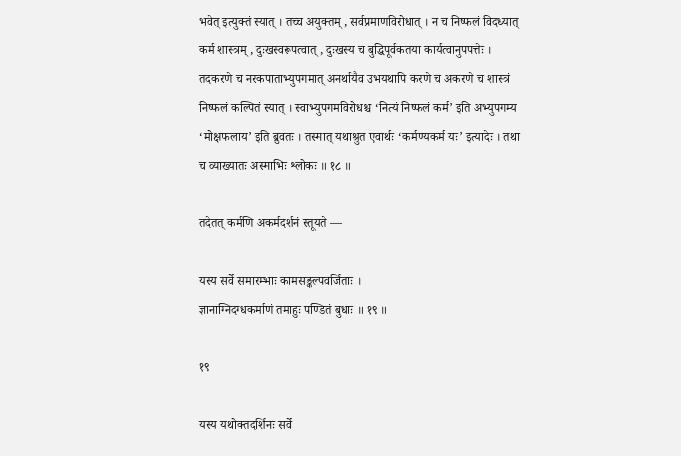भवेत् इत्युक्तं स्यात् । तच्च अयुक्तम् , सर्वप्रमाणविरोधात् । न च निष्फलं विदध्यात् कर्म शास्त्रम् , दुःखस्वरूपत्वात् , दुःखस्य च बुद्धिपूर्वकतया कार्यत्वानुपपत्तेः । तदकरणे च नरकपाताभ्युपगमात् अनर्थायैव उभयथापि करणे च अकरणे च शास्त्रं निष्फलं कल्पितं स्यात् । स्वाभ्युपगमविरोधश्च ‘नित्यं निष्फलं कर्म’ इति अभ्युपगम्य ‘मोक्षफलाय’ इति ब्रुवतः । तस्मात् यथाश्रुत एवार्थः ‘कर्मण्यकर्म यः’ इत्यादेः । तथा च व्याख्यातः अस्माभिः श्लोकः ॥ १८ ॥

तदेतत् कर्मणि अकर्मदर्शनं स्तूयते —

यस्य सर्वे समारम्भाः कामसङ्कल्पवर्जिताः ।
ज्ञानाग्निदग्धकर्माणं तमाहुः पण्डितं बुधाः ॥ १९ ॥

१९

यस्य यथोक्तदर्शिनः सर्वे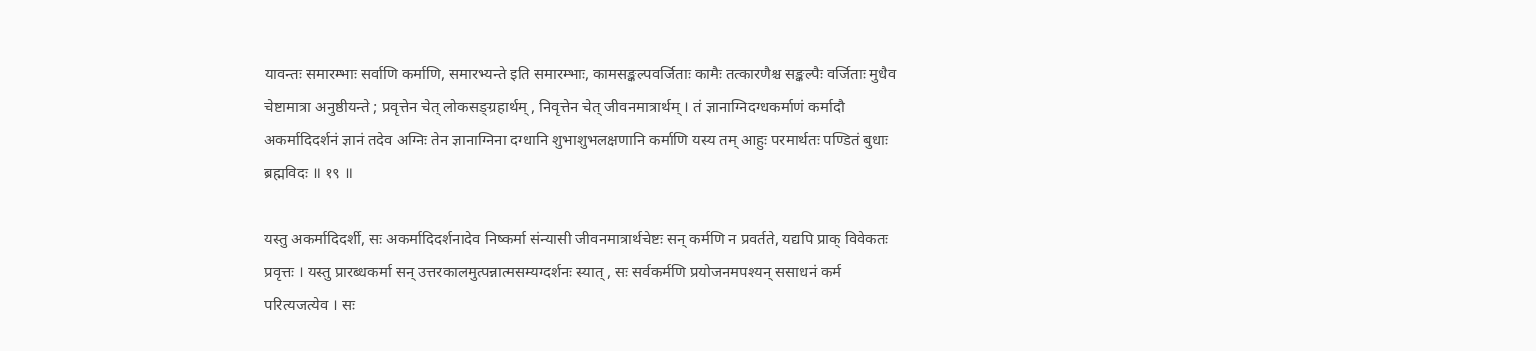यावन्तः समारम्भाः सर्वाणि कर्माणि, समारभ्यन्ते इति समारम्भाः, कामसङ्कल्पवर्जिताः कामैः तत्कारणैश्च सङ्कल्पैः वर्जिताः मुधैव चेष्टामात्रा अनुष्ठीयन्ते ; प्रवृत्तेन चेत् लोकसङ्ग्रहार्थम् , निवृत्तेन चेत् जीवनमात्रार्थम् । तं ज्ञानाग्निदग्धकर्माणं कर्मादौ अकर्मादिदर्शनं ज्ञानं तदेव अग्निः तेन ज्ञानाग्निना दग्धानि शुभाशुभलक्षणानि कर्माणि यस्य तम् आहुः परमार्थतः पण्डितं बुधाः ब्रह्मविदः ॥ १९ ॥

यस्तु अकर्मादिदर्शी, सः अकर्मादिदर्शनादेव निष्कर्मा संन्यासी जीवनमात्रार्थचेष्टः सन् कर्मणि न प्रवर्तते, यद्यपि प्राक् विवेकतः प्रवृत्तः । यस्तु प्रारब्धकर्मा सन् उत्तरकालमुत्पन्नात्मसम्यग्दर्शनः स्यात् , सः सर्वकर्मणि प्रयोजनमपश्यन् ससाधनं कर्म परित्यजत्येव । सः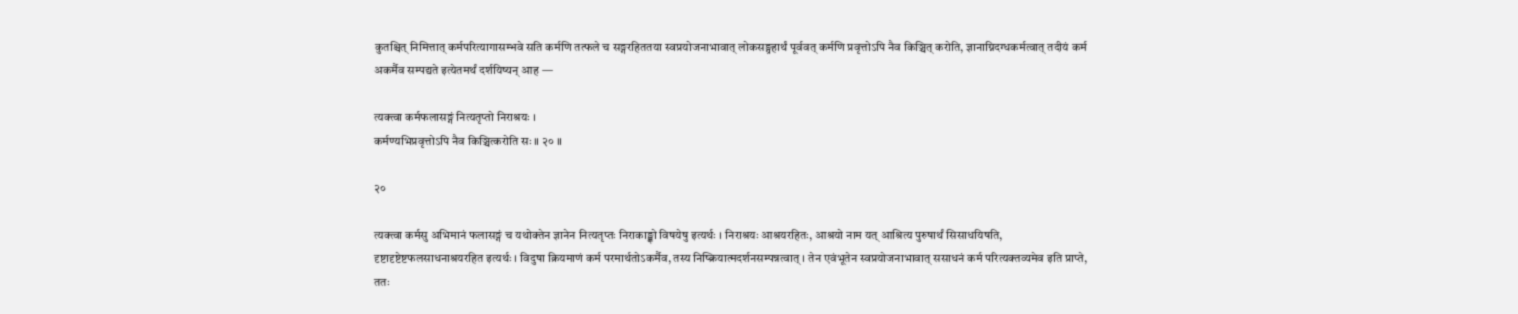कुतश्चित् निमित्तात् कर्मपरित्यागासम्भवे सति कर्मणि तत्फले च सङ्गरहिततया स्वप्रयोजनाभावात् लोकसङ्ग्रहार्थं पूर्ववत् कर्मणि प्रवृत्तोऽपि नैव किञ्चित् करोति, ज्ञानाग्निदग्धकर्मत्वात् तदीयं कर्म अकर्मैव सम्पद्यते इत्येतमर्थं दर्शयिष्यन् आह —

त्यक्त्वा कर्मफलासङ्गं नित्यतृप्तो निराश्रयः ।
कर्मण्यभिप्रवृत्तोऽपि नैव किञ्चित्करोति सः ॥ २० ॥

२०

त्यक्त्वा कर्मसु अभिमानं फलासङ्गं च यथोक्तेन ज्ञानेन नित्यतृप्तः निराकाङ्क्षो विषयेषु इत्यर्थः । निराश्रयः आश्रयरहितः, आश्रयो नाम यत् आश्रित्य पुरुषार्थं सिसाधयिषति, दृष्टादृष्टेष्टफलसाधनाश्रयरहित इत्यर्थः । विदुषा क्रियमाणं कर्म परमार्थतोऽकर्मैव, तस्य निष्क्रियात्मदर्शनसम्पन्नत्वात् । तेन एवंभूतेन स्वप्रयोजनाभावात् ससाधनं कर्म परित्यक्तव्यमेव इति प्राप्ते, ततः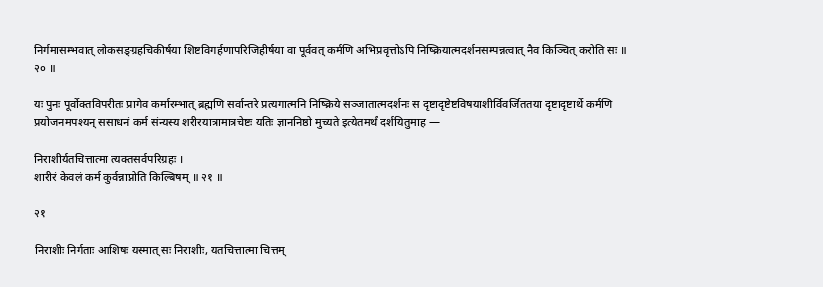निर्गमासम्भवात् लोकसङ्ग्रहचिकीर्षया शिष्टविगर्हणापरिजिहीर्षया वा पूर्ववत् कर्मणि अभिप्रवृत्तोऽपि निष्क्रियात्मदर्शनसम्पन्नत्वात् नैव किञ्चित् करोति सः ॥ २० ॥

यः पुनः पूर्वोक्तविपरीतः प्रागेव कर्मारम्भात् ब्रह्मणि सर्वान्तरे प्रत्यगात्मनि निष्क्रिये सञ्जातात्मदर्शनः स दृष्टादृष्टेष्टविषयाशीर्विवर्जिततया दृष्टादृष्टार्थे कर्मणि प्रयोजनमपश्यन् ससाधनं कर्म संन्यस्य शरीरयात्रामात्रचेष्टः यतिः ज्ञाननिष्ठो मुच्यते इत्येतमर्थं दर्शयितुमाह —

निराशीर्यतचित्तात्मा त्यक्तसर्वपरिग्रहः ।
शारीरं केवलं कर्म कुर्वन्नाप्नोति किल्बिषम् ॥ २१ ॥

२१

निराशीः निर्गताः आशिषः यस्मात् सः निराशीः, यतचित्तात्मा चित्तम्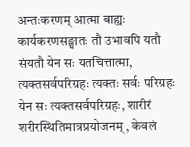अन्तःकरणम् आत्मा बाह्यः कार्यकरणसङ्घातः तौ उभावपि यतौ संयतौ येन सः यतचित्तात्मा, त्यक्तसर्वपरिग्रहः त्यक्तः सर्वः परिग्रहः येन सः त्यक्तसर्वपरिग्रहः, शारीरं शरीरस्थितिमात्रप्रयोजनम् , केवलं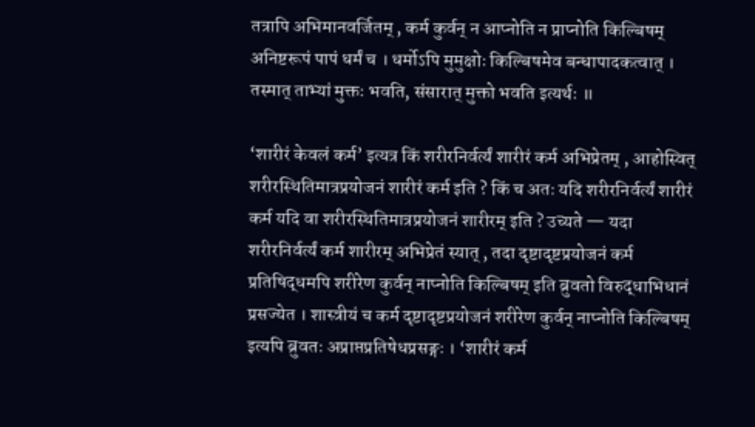तत्रापि अभिमानवर्जितम् , कर्म कुर्वन् न आप्नोति न प्राप्नोति किल्बिषम् अनिष्टरूपं पापं धर्मं च । धर्मोऽपि मुमुक्षोः किल्बिषमेव बन्धापादकत्वात् । तस्मात् ताभ्यां मुक्तः भवति, संसारात् मुक्तो भवति इत्यर्थः ॥

‘शारीरं केवलं कर्म’ इत्यत्र किं शरीरनिर्वर्त्यं शारीरं कर्म अभिप्रेतम् , आहोस्वित् शरीरस्थितिमात्रप्रयोजनं शारीरं कर्म इति ? किं च अतः यदि शरीरनिर्वर्त्यं शारीरं कर्म यदि वा शरीरस्थितिमात्रप्रयोजनं शारीरम् इति ? उच्यते — यदा शरीरनिर्वर्त्यं कर्म शारीरम् अभिप्रेतं स्यात् , तदा दृष्टादृष्टप्रयोजनं कर्म प्रतिषिद्धमपि शरीरेण कुर्वन् नाप्नोति किल्बिषम् इति ब्रुवतो विरुद्धाभिधानं प्रसज्येत । शास्त्रीयं च कर्म दृष्टादृष्टप्रयोजनं शरीरेण कुर्वन् नाप्नोति किल्बिषम् इत्यपि ब्रुवतः अप्राप्तप्रतिषेधप्रसङ्गः । ‘शारीरं कर्म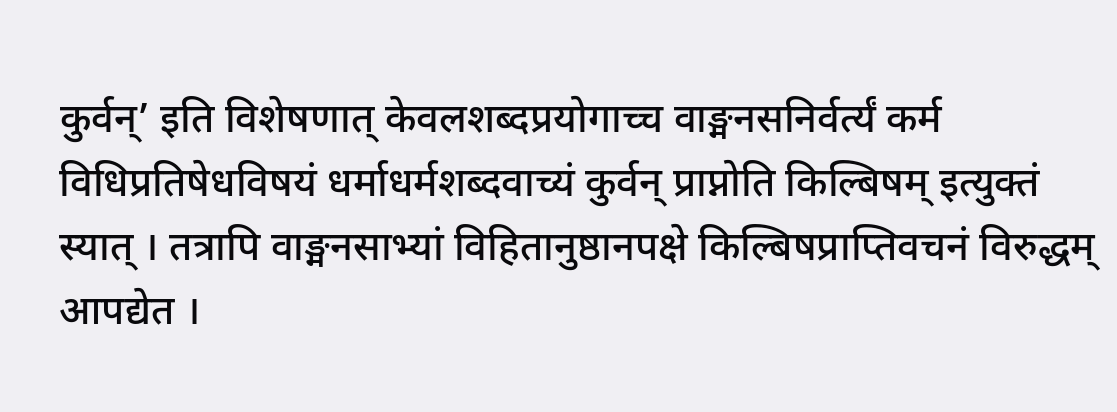कुर्वन्’ इति विशेषणात् केवलशब्दप्रयोगाच्च वाङ्मनसनिर्वर्त्यं कर्म विधिप्रतिषेधविषयं धर्माधर्मशब्दवाच्यं कुर्वन् प्राप्नोति किल्बिषम् इत्युक्तं स्यात् । तत्रापि वाङ्मनसाभ्यां विहितानुष्ठानपक्षे किल्बिषप्राप्तिवचनं विरुद्धम् आपद्येत ।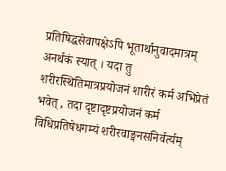प्रतिषिद्धसेवापक्षेऽपि भूतार्थानुवादमात्रम् अनर्थकं स्यात् । यदा तु शरीरस्थितिमात्रप्रयोजनं शारीरं कर्म अभिप्रेतं भवेत् , तदा दृष्टादृष्टप्रयोजनं कर्म विधिप्रतिषेधगम्यं शरीरवाङ्मनसनिर्वर्त्यम्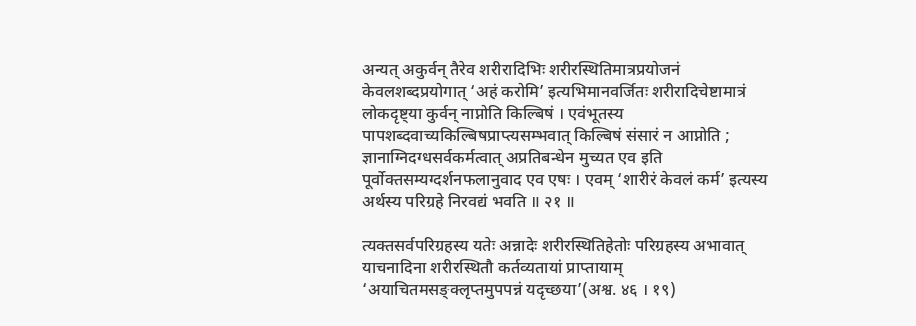अन्यत् अकुर्वन् तैरेव शरीरादिभिः शरीरस्थितिमात्रप्रयोजनं केवलशब्दप्रयोगात् ‘अहं करोमि’ इत्यभिमानवर्जितः शरीरादिचेष्टामात्रं लोकदृष्ट्या कुर्वन् नाप्नोति किल्बिषं । एवंभूतस्य पापशब्दवाच्यकिल्बिषप्राप्त्यसम्भवात् किल्बिषं संसारं न आप्नोति ; ज्ञानाग्निदग्धसर्वकर्मत्वात् अप्रतिबन्धेन मुच्यत एव इति पूर्वोक्तसम्यग्दर्शनफलानुवाद एव एषः । एवम् ‘शारीरं केवलं कर्म’ इत्यस्य अर्थस्य परिग्रहे निरवद्यं भवति ॥ २१ ॥

त्यक्तसर्वपरिग्रहस्य यतेः अन्नादेः शरीरस्थितिहेतोः परिग्रहस्य अभावात् याचनादिना शरीरस्थितौ कर्तव्यतायां प्राप्तायाम् ‘अयाचितमसङ्क्लृप्तमुपपन्नं यदृच्छया’(अश्व. ४६ । १९)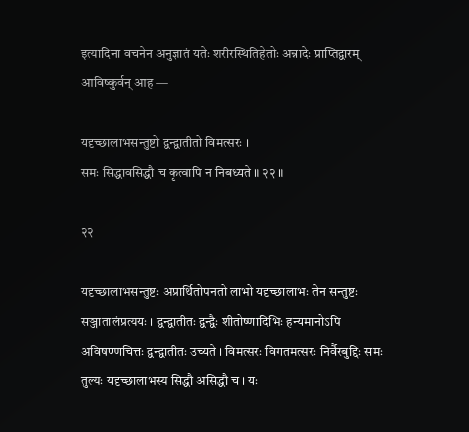इत्यादिना वचनेन अनुज्ञातं यतेः शरीरस्थितिहेतोः अन्नादेः प्राप्तिद्वारम् आविष्कुर्वन् आह —

यदृच्छालाभसन्तुष्टो द्वन्द्वातीतो विमत्सरः ।
समः सिद्धावसिद्धौ च कृत्वापि न निबध्यते ॥ २२ ॥

२२

यदृच्छालाभसन्तुष्टः अप्रार्थितोपनतो लाभो यदृच्छालाभः तेन सन्तुष्टः सञ्जातालंप्रत्ययः । द्वन्द्वातीतः द्वन्द्वैः शीतोष्णादिभिः हन्यमानोऽपि अविषण्णचित्तः द्वन्द्वातीतः उच्यते । विमत्सरः विगतमत्सरः निर्वैरबुद्दिः समः तुल्यः यदृच्छालाभस्य सिद्धौ असिद्धौ च । यः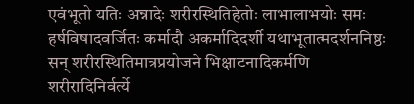एवंभूतो यतिः अन्नादेः शरीरस्थितिहेतोः लाभालाभयोः समः हर्षविषादवर्जितः कर्मादौ अकर्मादिदर्शी यथाभूतात्मदर्शननिष्ठः सन् शरीरस्थितिमात्रप्रयोजने भिक्षाटनादिकर्मणि शरीरादिनिर्वर्त्ये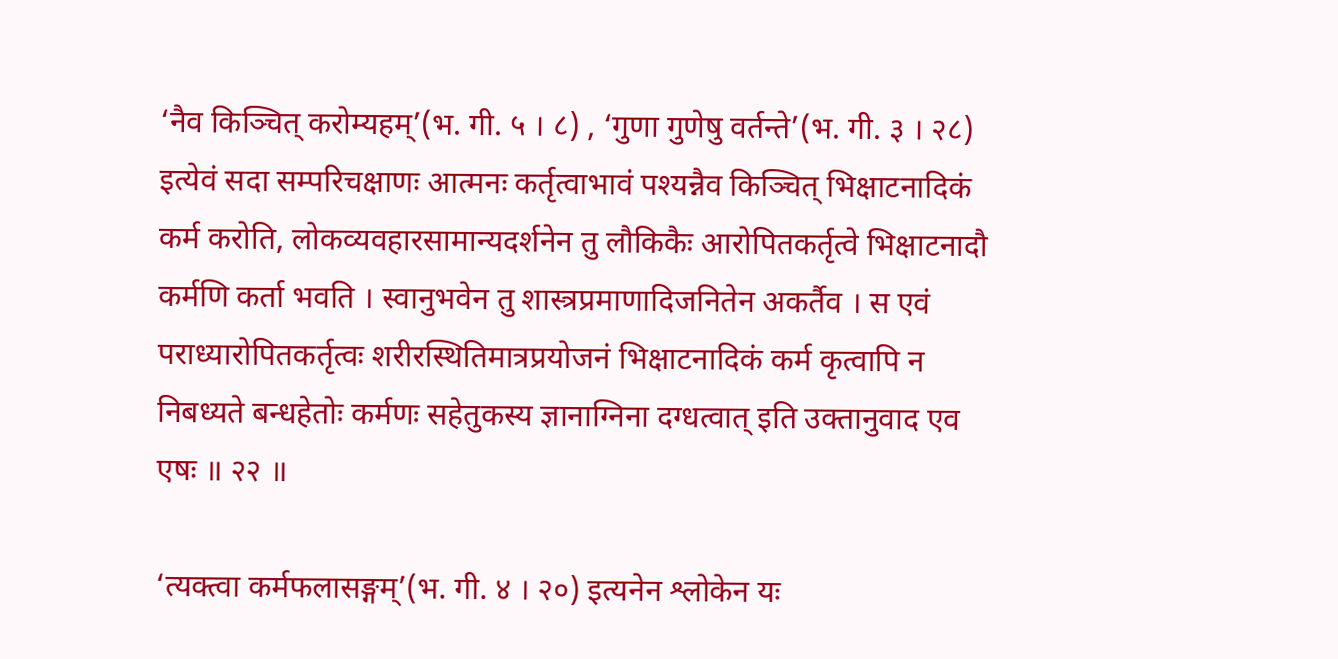‘नैव किञ्चित् करोम्यहम्’(भ. गी. ५ । ८) , ‘गुणा गुणेषु वर्तन्ते’(भ. गी. ३ । २८) इत्येवं सदा सम्परिचक्षाणः आत्मनः कर्तृत्वाभावं पश्यन्नैव किञ्चित् भिक्षाटनादिकं कर्म करोति, लोकव्यवहारसामान्यदर्शनेन तु लौकिकैः आरोपितकर्तृत्वे भिक्षाटनादौ कर्मणि कर्ता भवति । स्वानुभवेन तु शास्त्रप्रमाणादिजनितेन अकर्तैव । स एवं पराध्यारोपितकर्तृत्वः शरीरस्थितिमात्रप्रयोजनं भिक्षाटनादिकं कर्म कृत्वापि न निबध्यते बन्धहेतोः कर्मणः सहेतुकस्य ज्ञानाग्निना दग्धत्वात् इति उक्तानुवाद एव एषः ॥ २२ ॥

‘त्यक्त्वा कर्मफलासङ्गम्’(भ. गी. ४ । २०) इत्यनेन श्लोकेन यः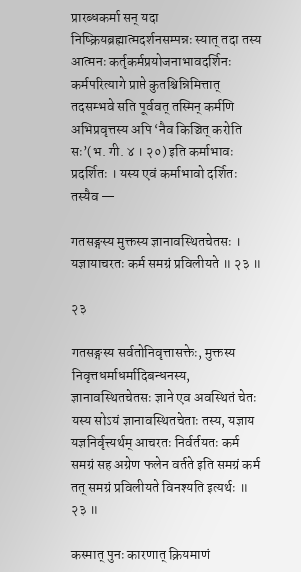प्रारब्धकर्मा सन् यदा निष्क्रियब्रह्मात्मदर्शनसम्पन्नः स्यात् तदा तस्य आत्मनः कर्तृकर्मप्रयोजनाभावदर्शिनः कर्मपरित्यागे प्राप्ते कुतश्चिन्निमित्तात् तदसम्भवे सति पूर्ववत् तस्मिन् कर्मणि अभिप्रवृत्तस्य अपि ‘नैव किञ्चित् करोति सः’(भ. गी. ४ । २०) इति कर्माभावः प्रदर्शितः । यस्य एवं कर्माभावो दर्शितः तस्यैव —

गतसङ्गस्य मुक्तस्य ज्ञानावस्थितचेतसः ।
यज्ञायाचरतः कर्म समग्रं प्रविलीयते ॥ २३ ॥

२३

गतसङ्गस्य सर्वतोनिवृत्तासक्तेः, मुक्तस्य निवृत्तधर्माधर्मादिबन्धनस्य, ज्ञानावस्थितचेतसः ज्ञाने एव अवस्थितं चेतः यस्य सोऽयं ज्ञानावस्थितचेताः तस्य, यज्ञाय यज्ञनिर्वृत्त्यर्थम् आचरतः निर्वर्तयतः कर्म समग्रं सह अग्रेण फलेन वर्तते इति समग्रं कर्म तत् समग्रं प्रविलीयते विनश्यति इत्यर्थः ॥ २३ ॥

कस्मात् पुनः कारणात् क्रियमाणं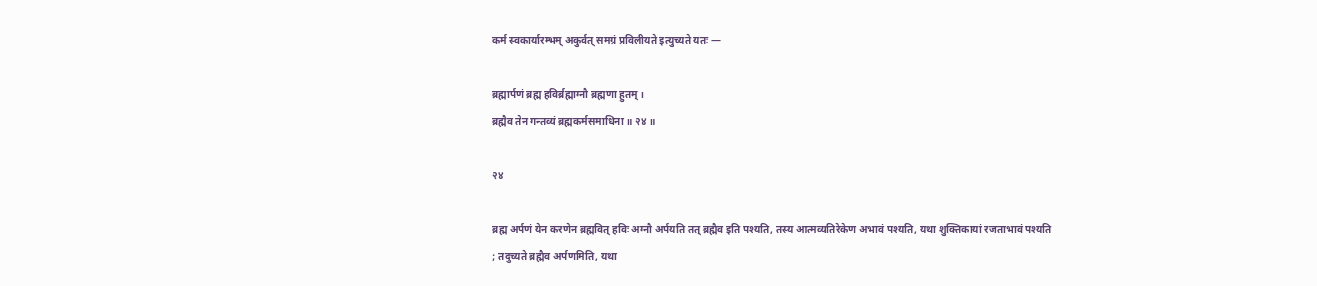कर्म स्वकार्यारम्भम् अकुर्वत् समग्रं प्रविलीयते इत्युच्यते यतः —

ब्रह्मार्पणं ब्रह्म हविर्ब्रह्माग्नौ ब्रह्मणा हुतम् ।
ब्रह्मैव तेन गन्तव्यं ब्रह्मकर्मसमाधिना ॥ २४ ॥

२४

ब्रह्म अर्पणं येन करणेन ब्रह्मवित् हविः अग्नौ अर्पयति तत् ब्रह्मैव इति पश्यति, तस्य आत्मव्यतिरेकेण अभावं पश्यति, यथा शुक्तिकायां रजताभावं पश्यति ; तदुच्यते ब्रह्मैव अर्पणमिति, यथा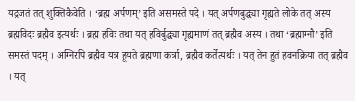यद्रजतं तत् शुक्तिकैवेति । ‘ब्रह्म अर्पणम्’ इति असमस्ते पदे । यत् अर्पणबुद्ध्या गृह्यते लोके तत् अस्य ब्रह्मविदः ब्रह्मैव इत्यर्थः । ब्रह्म हविः तथा यत् हविर्बुद्ध्या गृह्यमाणं तत् ब्रह्मैव अस्य । तथा ‘ब्रह्माग्नौ’ इति समस्तं पदम् । अग्निरपि ब्रह्मैव यत्र हूयते ब्रह्मणा कर्त्रा, ब्रह्मैव कर्तेत्यर्थः । यत् तेन हुतं हवनक्रिया तत् ब्रह्मैव । यत्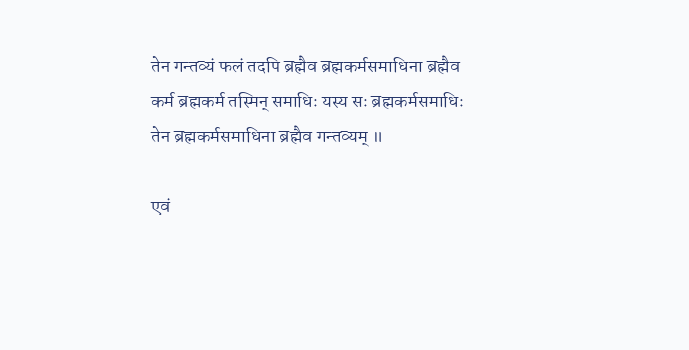तेन गन्तव्यं फलं तदपि ब्रह्मैव ब्रह्मकर्मसमाधिना ब्रह्मैव कर्म ब्रह्मकर्म तस्मिन् समाधिः यस्य सः ब्रह्मकर्मसमाधिः तेन ब्रह्मकर्मसमाधिना ब्रह्मैव गन्तव्यम् ॥

एवं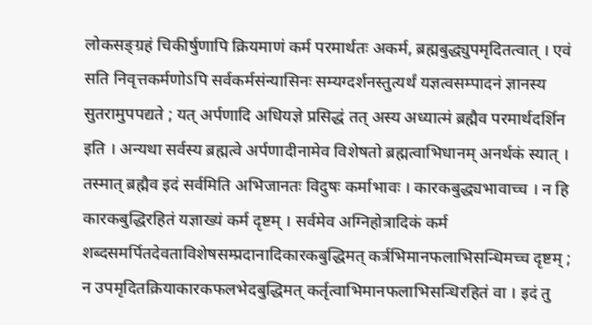लोकसङ्ग्रहं चिकीर्षुणापि क्रियमाणं कर्म परमार्थतः अकर्म, ब्रह्मबुद्ध्युपमृदितत्वात् । एवं सति निवृत्तकर्मणोऽपि सर्वकर्मसंन्यासिनः सम्यग्दर्शनस्तुत्यर्थं यज्ञत्वसम्पादनं ज्ञानस्य सुतरामुपपद्यते ; यत् अर्पणादि अधियज्ञे प्रसिद्धं तत् अस्य अध्यात्मं ब्रह्मैव परमार्थदर्शिन इति । अन्यथा सर्वस्य ब्रह्मत्वे अर्पणादीनामेव विशेषतो ब्रह्मत्वाभिधानम् अनर्थकं स्यात् । तस्मात् ब्रह्मैव इदं सर्वमिति अभिजानतः विदुषः कर्माभावः । कारकबुद्ध्यभावाच्च । न हि कारकबुद्धिरहितं यज्ञाख्यं कर्म दृष्टम् । सर्वमेव अग्निहोत्रादिकं कर्म शब्दसमर्पितदेवताविशेषसम्प्रदानादिकारकबुद्धिमत् कर्त्रभिमानफलाभिसन्धिमच्च दृष्टम् ; न उपमृदितक्रियाकारकफलभेदबुद्धिमत् कर्तृत्वाभिमानफलाभिसन्धिरहितं वा । इदं तु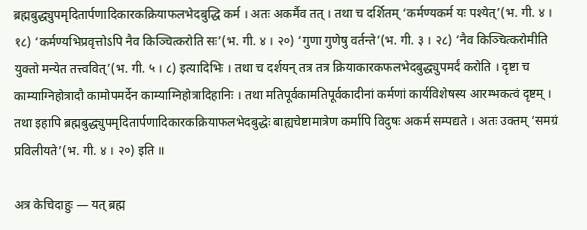ब्रह्मबुद्ध्युपमृदितार्पणादिकारकक्रियाफलभेदबुद्धि कर्म । अतः अकर्मैव तत् । तथा च दर्शितम् ‘कर्मण्यकर्म यः पश्येत्’(भ. गी. ४ । १८) ‘कर्मण्यभिप्रवृत्तोऽपि नैव किञ्चित्करोति सः’(भ. गी. ४ । २०) ‘गुणा गुणेषु वर्तन्ते’(भ. गी. ३ । २८) ‘नैव किञ्चित्करोमीति युक्तो मन्येत तत्त्ववित्’(भ. गी. ५ । ८) इत्यादिभिः । तथा च दर्शयन् तत्र तत्र क्रियाकारकफलभेदबुद्ध्युपमर्दं करोति । दृष्टा च काम्याग्निहोत्रादौ कामोपमर्देन काम्याग्निहोत्रादिहानिः । तथा मतिपूर्वकामतिपूर्वकादीनां कर्मणां कार्यविशेषस्य आरम्भकत्वं दृष्टम् । तथा इहापि ब्रह्मबुद्ध्युपमृदितार्पणादिकारकक्रियाफलभेदबुद्धेः बाह्यचेष्टामात्रेण कर्मापि विदुषः अकर्म सम्पद्यते । अतः उक्तम् ‘समग्रं प्रविलीयते’(भ. गी. ४ । २०) इति ॥

अत्र केचिदाहुः — यत् ब्रह्म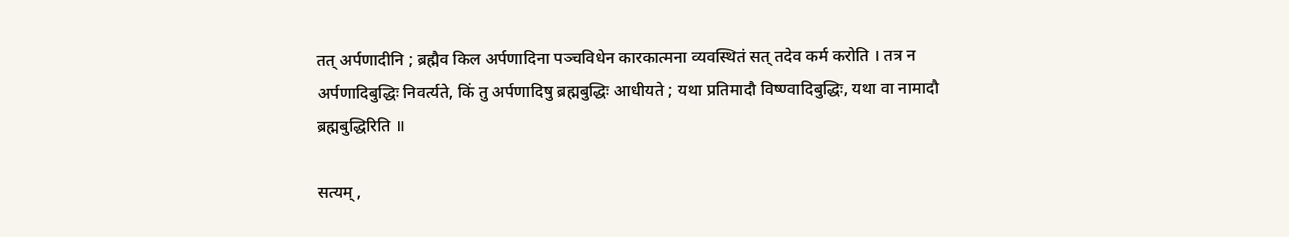तत् अर्पणादीनि ; ब्रह्मैव किल अर्पणादिना पञ्चविधेन कारकात्मना व्यवस्थितं सत् तदेव कर्म करोति । तत्र न अर्पणादिबुद्धिः निवर्त्यते, किं तु अर्पणादिषु ब्रह्मबुद्धिः आधीयते ; यथा प्रतिमादौ विष्ण्वादिबुद्धिः, यथा वा नामादौ ब्रह्मबुद्धिरिति ॥

सत्यम् ,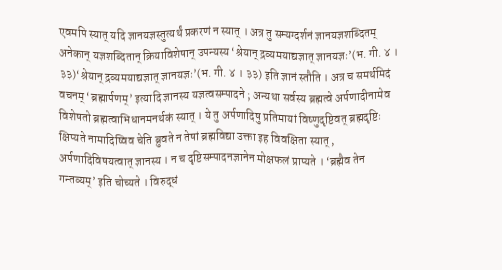एवमपि स्यात् यदि ज्ञानयज्ञस्तुत्यर्थं प्रकरणं न स्यात् । अत्र तु सम्यग्दर्शनं ज्ञानयज्ञशब्दितम् अनेकान् यज्ञशब्दितान् क्रियाविशेषान् उपन्यस्य ‘श्रेयान् द्रव्यमयाद्यज्ञात् ज्ञानयज्ञः’(भ. गी. ४ । ३३)‘श्रेयान् द्रव्यमयाद्यज्ञात् ज्ञानयज्ञः’(भ. गी. ४ । ३३) इति ज्ञानं स्तौति । अत्र च समर्थमिदं वचनम् ‘ब्रह्मार्पणम्’ इत्यादि ज्ञानस्य यज्ञत्वसम्पादने ; अन्यथा सर्वस्य ब्रह्मत्वे अर्पणादीनामेव विशेषतो ब्रह्मत्वाभिधानमनर्थकं स्यात् । ये तु अर्पणादिषु प्रतिमायां विष्णुदृष्टिवत् ब्रह्मदृष्टिः क्षिप्यते नामादिष्विव चेति ब्रुवते न तेषां ब्रह्मविद्या उक्ता इह विवक्षिता स्यात् , अर्पणादिविषयत्वात् ज्ञानस्य । न च दृष्टिसम्पादनज्ञानेन मोक्षफलं प्राप्यते । ‘ब्रह्मैव तेन गन्तव्यम्’ इति चोच्यते । विरुद्धं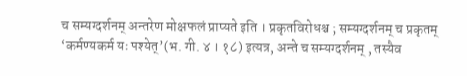च सम्यग्दर्शनम् अन्तरेण मोक्षफलं प्राप्यते इति । प्रकृतविरोधश्च ; सम्यग्दर्शनम् च प्रकृतम् ‘कर्मण्यकर्म यः पश्येत्’(भ. गी. ४ । १८) इत्यत्र, अन्ते च सम्यग्दर्शनम् , तस्यैव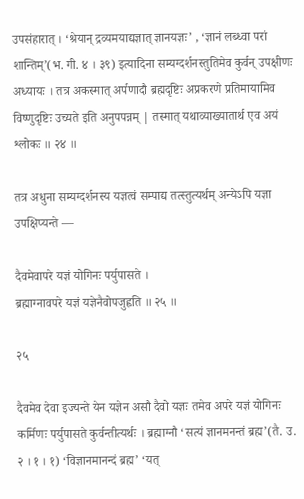उपसंहारात् । ‘श्रेयान् द्रव्यमयाद्यज्ञात् ज्ञानयज्ञः’ , ‘ज्ञानं लब्ध्वा परां शान्तिम्’(भ. गी. ४ । ३९) इत्यादिना सम्यग्दर्शनस्तुतिमेव कुर्वन् उपक्षीणः अध्यायः । तत्र अकस्मात् अर्पणादौ ब्रह्मदृष्टिः अप्रकरणे प्रतिमायामिव विष्णुदृष्टिः उच्यते इति अनुपपन्नम् | तस्मात् यथाव्याख्यातार्थ एव अयं श्लोकः ॥ २४ ॥

तत्र अधुना सम्यग्दर्शनस्य यज्ञत्वं सम्पाद्य तत्स्तुत्यर्थम् अन्येऽपि यज्ञा उपक्षिप्यन्ते —

दैवमेवापरे यज्ञं योगिनः पर्युपासते ।
ब्रह्माग्नावपरे यज्ञं यज्ञेनैवोपजुह्वति ॥ २५ ॥

२५

दैवमेव देवा इज्यन्ते येन यज्ञेन असौ दैवो यज्ञः तमेव अपरे यज्ञं योगिनः कर्मिणः पर्युपासते कुर्वन्तीत्यर्थः । ब्रह्माग्नौ ‘सत्यं ज्ञानमनन्तं ब्रह्म’(तै. उ. २ । १ । १) ‘विज्ञानमानन्दं ब्रह्म’ ‘यत्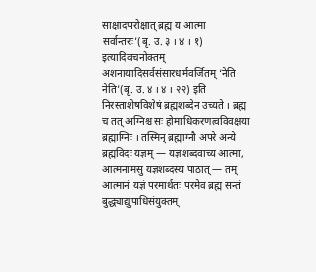साक्षादपरोक्षात् ब्रह्म य आत्मा सर्वान्तरः’(बृ. उ. ३ । ४ । १) इत्यादिवचनोक्तम् अशनायादिसर्वसंसारधर्मवर्जितम् ‘नेति नेति’(बृ. उ. ४ । ४ । २२) इति निरस्ताशेषविशेषं ब्रह्मशब्देन उच्यते । ब्रह्म च तत् अग्निश्च सः होमाधिकरणत्वविवक्षया ब्रह्माग्निः । तस्मिन् ब्रह्माग्नौ अपरे अन्ये ब्रह्मविदः यज्ञम् — यज्ञशब्दवाच्य आत्मा, आत्मनामसु यज्ञशब्दस्य पाठात् — तम् आत्मानं यज्ञं परमार्थतः परमेव ब्रह्म सन्तं बुद्ध्याद्युपाधिसंयुक्तम्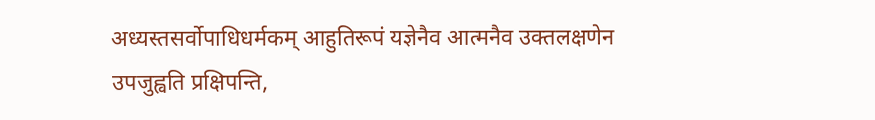अध्यस्तसर्वोपाधिधर्मकम् आहुतिरूपं यज्ञेनैव आत्मनैव उक्तलक्षणेन उपजुह्वति प्रक्षिपन्ति,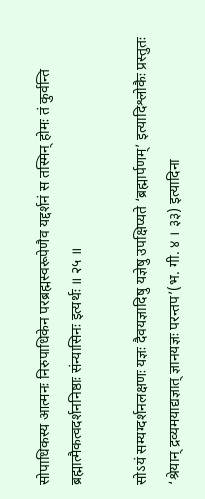सोपाधिकस्य आत्मनः निरुपाधिकेन परब्रह्मस्वरूपेणैव यद्दर्शनं स तस्मिन् होमः तं कुर्वन्ति ब्रह्मात्मैकत्वदर्शननिष्ठाः संन्यासिनः इत्यर्थः ॥ २५ ॥

सोऽयं सम्यग्दर्शनलक्षणः यज्ञः दैवयज्ञादिषु यज्ञेषु उपक्षिप्यते ‘ब्रह्मार्पणम्’ इत्यादिश्लोकैः प्रस्तुतः ‘श्रेयान् द्रव्यमयाद्यज्ञात् ज्ञानयज्ञः परन्तप’(भ. गी. ४ । ३३) इत्यादिना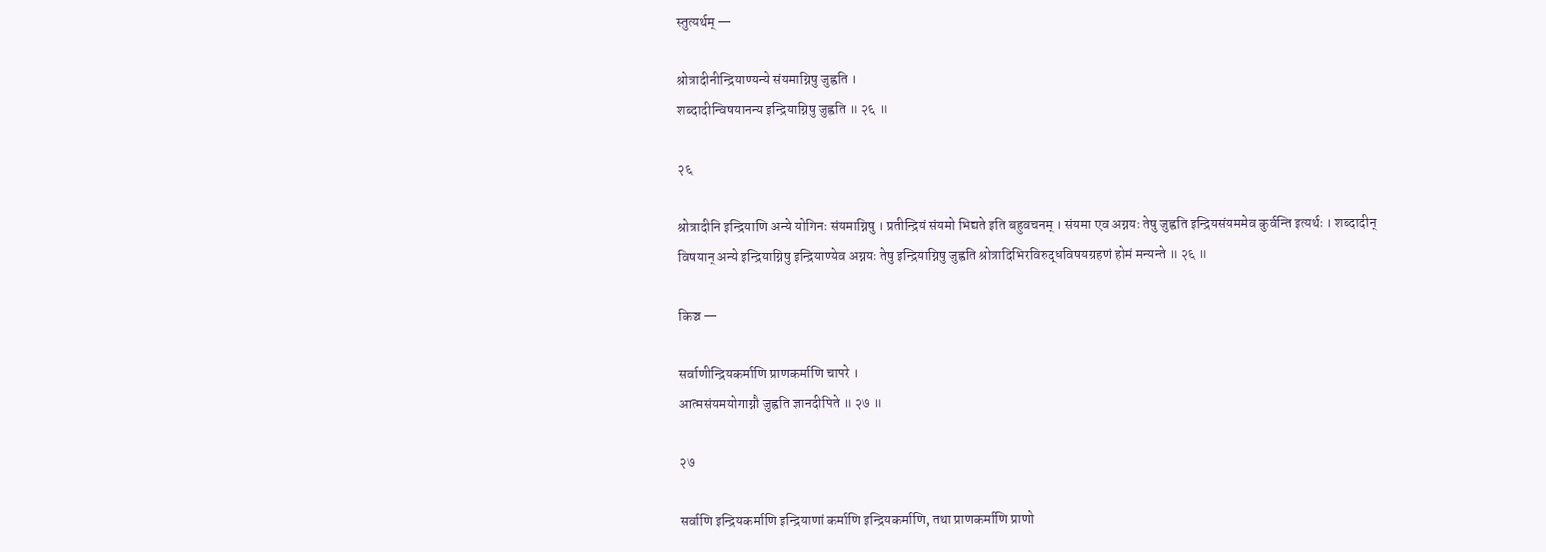स्तुत्यर्थम् —

श्रोत्रादीनीन्द्रियाण्यन्ये संयमाग्निषु जुह्वति ।
शब्दादीन्विषयानन्य इन्द्रियाग्निषु जुह्वति ॥ २६ ॥

२६

श्रोत्रादीनि इन्द्रियाणि अन्ये योगिनः संयमाग्निषु । प्रतीन्द्रियं संयमो भिद्यते इति बहुवचनम् । संयमा एव अग्नयः तेषु जुह्वति इन्द्रियसंयममेव कुर्वन्ति इत्यर्थः । शब्दादीन् विषयान् अन्ये इन्द्रियाग्निषु इन्द्रियाण्येव अग्नयः तेषु इन्द्रियाग्निषु जुह्वति श्रोत्रादिभिरविरुद्धविषयग्रहणं होमं मन्यन्ते ॥ २६ ॥

किञ्च —

सर्वाणीन्द्रियकर्माणि प्राणकर्माणि चापरे ।
आत्मसंयमयोगाग्नौ जुह्वति ज्ञानदीपिते ॥ २७ ॥

२७

सर्वाणि इन्द्रियकर्माणि इन्द्रियाणां कर्माणि इन्द्रियकर्माणि, तथा प्राणकर्माणि प्राणो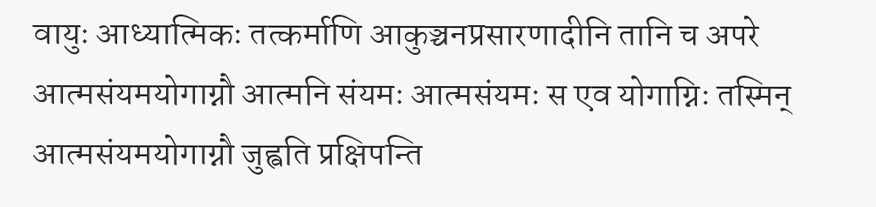वायुः आध्यात्मिकः तत्कर्माणि आकुञ्चनप्रसारणादीनि तानि च अपरे आत्मसंयमयोगाग्नौ आत्मनि संयमः आत्मसंयमः स एव योगाग्निः तस्मिन् आत्मसंयमयोगाग्नौ जुह्वति प्रक्षिपन्ति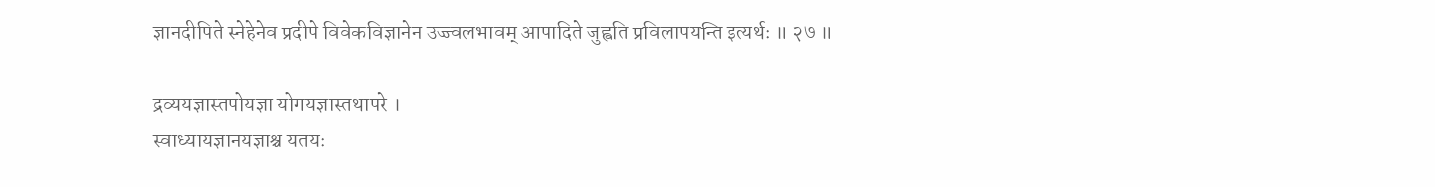ज्ञानदीपिते स्नेहेनेव प्रदीपे विवेकविज्ञानेन उज्ज्वलभावम् आपादिते जुह्वति प्रविलापयन्ति इत्यर्थः ॥ २७ ॥

द्रव्ययज्ञास्तपोयज्ञा योगयज्ञास्तथापरे ।
स्वाध्यायज्ञानयज्ञाश्च यतयः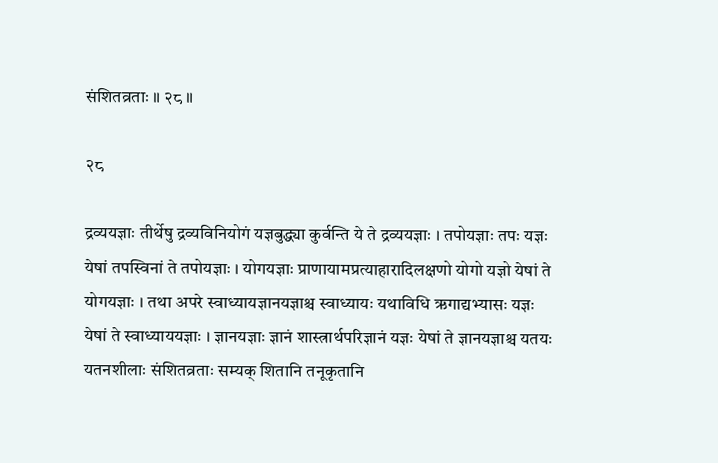संशितव्रताः ॥ २८ ॥

२८

द्रव्ययज्ञाः तीर्थेषु द्रव्यविनियोगं यज्ञबुद्ध्या कुर्वन्ति ये ते द्रव्ययज्ञाः । तपोयज्ञाः तपः यज्ञः येषां तपस्विनां ते तपोयज्ञाः । योगयज्ञाः प्राणायामप्रत्याहारादिलक्षणो योगो यज्ञो येषां ते योगयज्ञाः । तथा अपरे स्वाध्यायज्ञानयज्ञाश्च स्वाध्यायः यथाविधि ऋगाद्यभ्यासः यज्ञः येषां ते स्वाध्याययज्ञाः । ज्ञानयज्ञाः ज्ञानं शास्त्रार्थपरिज्ञानं यज्ञः येषां ते ज्ञानयज्ञाश्च यतयः यतनशीलाः संशितव्रताः सम्यक् शितानि तनूकृतानि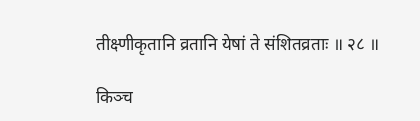तीक्ष्णीकृतानि व्रतानि येषां ते संशितव्रताः ॥ २८ ॥

किञ्च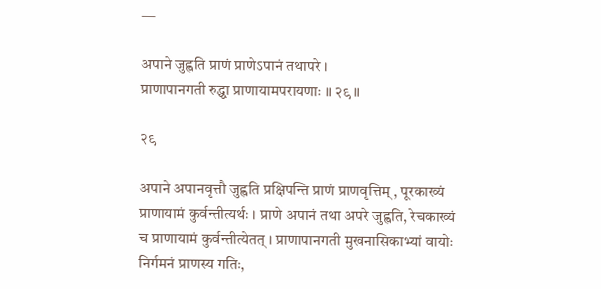—

अपाने जुह्वति प्राणं प्राणेऽपानं तथापरे ।
प्राणापानगती रुद्ध्वा प्राणायामपरायणाः ॥ २९ ॥

२९

अपाने अपानवृत्तौ जुह्वति प्रक्षिपन्ति प्राणं प्राणवृत्तिम् , पूरकाख्यं प्राणायामं कुर्वन्तीत्यर्थः । प्राणे अपानं तथा अपरे जुह्वति, रेचकाख्यं च प्राणायामं कुर्वन्तीत्येतत् । प्राणापानगती मुखनासिकाभ्यां वायोः निर्गमनं प्राणस्य गतिः,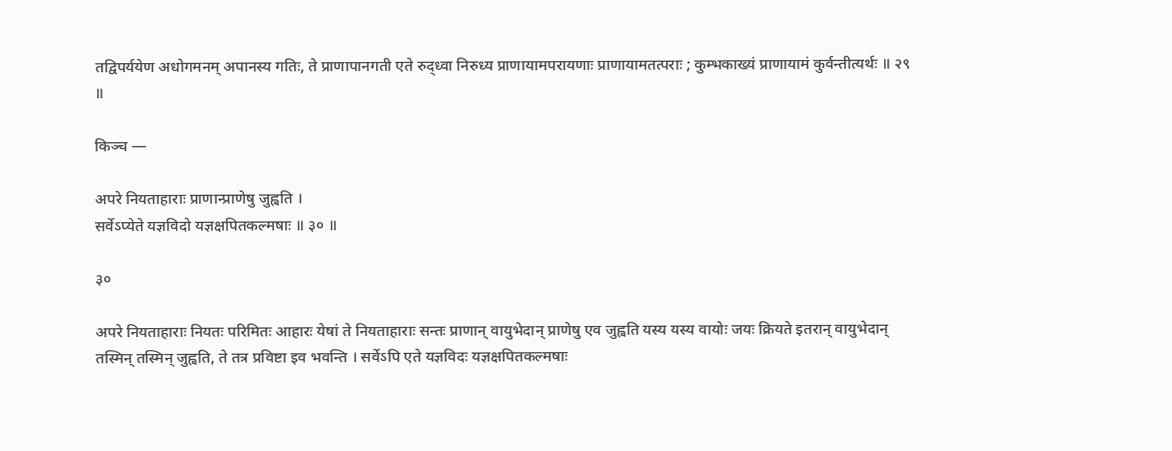तद्विपर्ययेण अधोगमनम् अपानस्य गतिः, ते प्राणापानगती एते रुद्ध्वा निरुध्य प्राणायामपरायणाः प्राणायामतत्पराः ; कुम्भकाख्यं प्राणायामं कुर्वन्तीत्यर्थः ॥ २९ ॥

किञ्च —

अपरे नियताहाराः प्राणान्प्राणेषु जुह्वति ।
सर्वेऽप्येते यज्ञविदो यज्ञक्षपितकल्मषाः ॥ ३० ॥

३०

अपरे नियताहाराः नियतः परिमितः आहारः येषां ते नियताहाराः सन्तः प्राणान् वायुभेदान् प्राणेषु एव जुह्वति यस्य यस्य वायोः जयः क्रियते इतरान् वायुभेदान् तस्मिन् तस्मिन् जुह्वति, ते तत्र प्रविष्टा इव भवन्ति । सर्वेऽपि एते यज्ञविदः यज्ञक्षपितकल्मषाः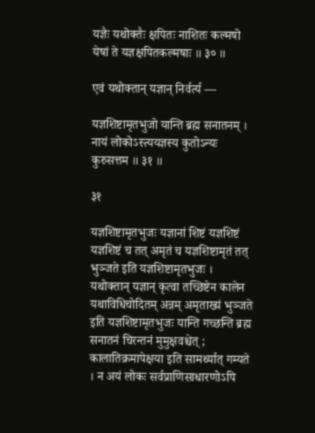यज्ञैः यथोक्तैः क्षपितः नाशितः कल्मषो येषां ते यज्ञक्षपितकल्मषाः ॥ ३० ॥

एवं यथोक्तान् यज्ञान् निर्वर्त्य —

यज्ञशिष्टामृतभुजो यान्ति ब्रह्म सनातनम् ।
नायं लोकोऽस्त्ययज्ञस्य कुतोऽन्यः कुरुसत्तम ॥ ३१ ॥

३१

यज्ञशिष्टामृतभुजः यज्ञानां शिष्टं यज्ञशिष्टं यज्ञशिष्टं च तत् अमृतं च यज्ञशिष्टामृतं तत् भुञ्जते इति यज्ञशिष्टामृतभुजः । यथोक्तान् यज्ञान् कृत्वा तच्छिष्टेन कालेन यथाविधिचोदितम् अन्नम् अमृताख्यं भुञ्जते इति यज्ञशिष्टामृतभुजः यान्ति गच्छन्ति ब्रह्म सनातनं चिरन्तनं मुमुक्षवश्चेत् ; कालातिक्रमापेक्षया इति सामर्थ्यात् गम्यते । न अयं लोकः सर्वप्राणिसाधारणोऽपि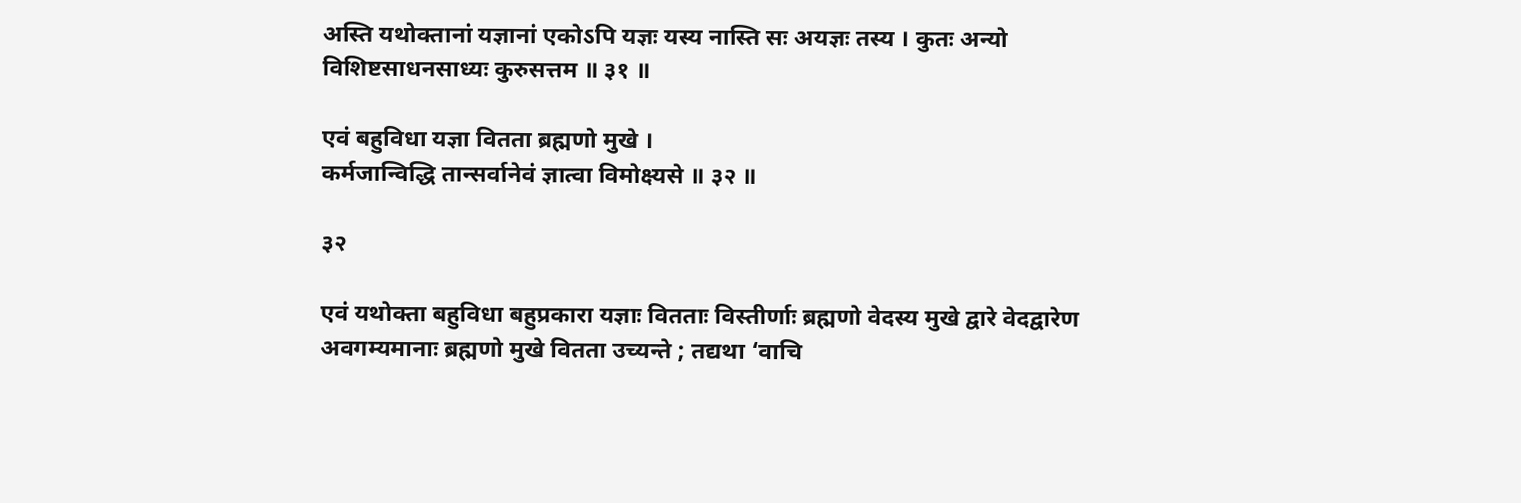अस्ति यथोक्तानां यज्ञानां एकोऽपि यज्ञः यस्य नास्ति सः अयज्ञः तस्य । कुतः अन्यो विशिष्टसाधनसाध्यः कुरुसत्तम ॥ ३१ ॥

एवं बहुविधा यज्ञा वितता ब्रह्मणो मुखे ।
कर्मजान्विद्धि तान्सर्वानेवं ज्ञात्वा विमोक्ष्यसे ॥ ३२ ॥

३२

एवं यथोक्ता बहुविधा बहुप्रकारा यज्ञाः वितताः विस्तीर्णाः ब्रह्मणो वेदस्य मुखे द्वारे वेदद्वारेण अवगम्यमानाः ब्रह्मणो मुखे वितता उच्यन्ते ; तद्यथा ‘वाचि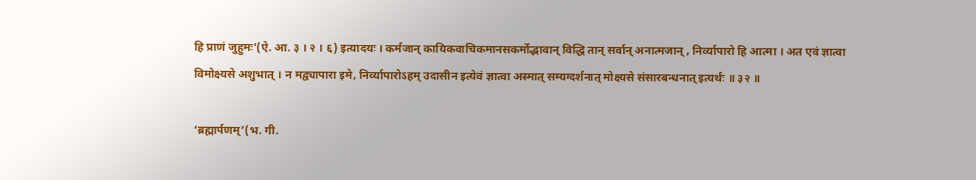हि प्राणं जुहुमः’(ऐ. आ. ३ । २ । ६) इत्यादयः । कर्मजान् कायिकवाचिकमानसकर्मोद्भावान् विद्धि तान् सर्वान् अनात्मजान् , निर्व्यापारो हि आत्मा । अत एवं ज्ञात्वा विमोक्ष्यसे अशुभात् । न मद्व्यापारा इमे, निर्व्यापारोऽहम् उदासीन इत्येवं ज्ञात्वा अस्मात् सम्यग्दर्शनात् मोक्ष्यसे संसारबन्धनात् इत्यर्थः ॥ ३२ ॥

‘ब्रह्मार्पणम्’(भ. गी.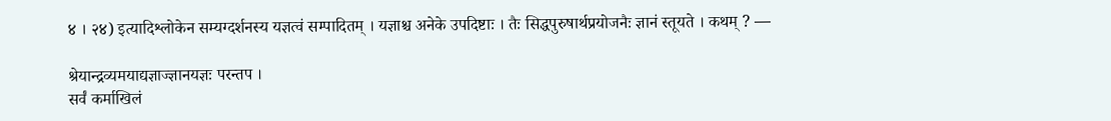४ । २४) इत्यादिश्लोकेन सम्यग्दर्शनस्य यज्ञत्वं सम्पादितम् । यज्ञाश्च अनेके उपदिष्टाः । तैः सिद्धपुरुषार्थप्रयोजनैः ज्ञानं स्तूयते । कथम् ? —

श्रेयान्द्रव्यमयाद्यज्ञाज्ज्ञानयज्ञः परन्तप ।
सर्वं कर्माखिलं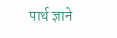पार्थ ज्ञाने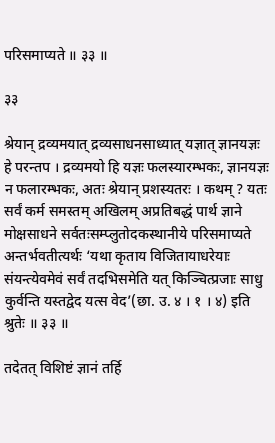परिसमाप्यते ॥ ३३ ॥

३३

श्रेयान् द्रव्यमयात् द्रव्यसाधनसाध्यात् यज्ञात् ज्ञानयज्ञः हे परन्तप । द्रव्यमयो हि यज्ञः फलस्यारम्भकः, ज्ञानयज्ञः न फलारम्भकः, अतः श्रेयान् प्रशस्यतरः । कथम् ? यतः सर्वं कर्म समस्तम् अखिलम् अप्रतिबद्धं पार्थ ज्ञाने मोक्षसाधने सर्वतःसम्प्लुतोदकस्थानीये परिसमाप्यते अन्तर्भवतीत्यर्थः ‘यथा कृताय विजितायाधरेयाः संयन्त्येवमेवं सर्वं तदभिसमेति यत् किञ्चित्प्रजाः साधु कुर्वन्ति यस्तद्वेद यत्स वेद’(छा. उ. ४ । १ । ४) इति श्रुतेः ॥ ३३ ॥

तदेतत् विशिष्टं ज्ञानं तर्हि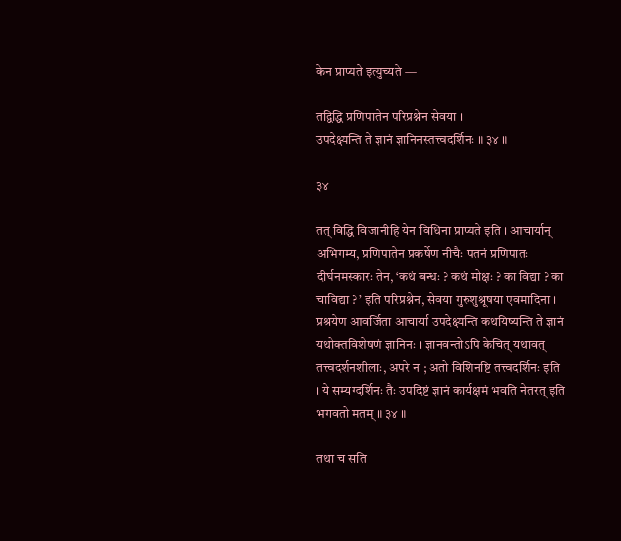केन प्राप्यते इत्युच्यते —

तद्विद्धि प्रणिपातेन परिप्रश्नेन सेवया ।
उपदेक्ष्यन्ति ते ज्ञानं ज्ञानिनस्तत्त्वदर्शिनः ॥ ३४ ॥

३४

तत् विद्धि विजानीहि येन विधिना प्राप्यते इति । आचार्यान् अभिगम्य, प्रणिपातेन प्रकर्षेण नीचैः पतनं प्रणिपातः दीर्घनमस्कारः तेन, ‘कथं बन्धः ? कथं मोक्षः ? का विद्या ? का चाविद्या ? ’ इति परिप्रश्नेन, सेवया गुरुशुश्रूषया एवमादिना । प्रश्रयेण आवर्जिता आचार्या उपदेक्ष्यन्ति कथयिष्यन्ति ते ज्ञानं यथोक्तविशेषणं ज्ञानिनः । ज्ञानवन्तोऽपि केचित् यथावत् तत्त्वदर्शनशीलाः, अपरे न ; अतो विशिनष्टि तत्त्वदर्शिनः इति । ये सम्यग्दर्शिनः तैः उपदिष्टं ज्ञानं कार्यक्षमं भवति नेतरत् इति भगवतो मतम् ॥ ३४ ॥

तथा च सति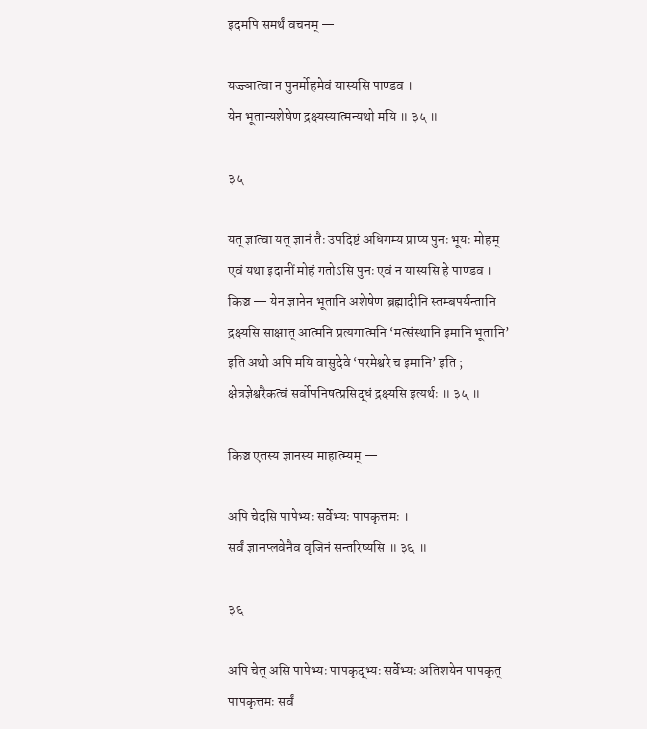इदमपि समर्थं वचनम् —

यज्ज्ञात्वा न पुनर्मोहमेवं यास्यसि पाण्डव ।
येन भूतान्यशेषेण द्रक्ष्यस्यात्मन्यथो मयि ॥ ३५ ॥

३५

यत् ज्ञात्वा यत् ज्ञानं तैः उपदिष्टं अधिगम्य प्राप्य पुनः भूयः मोहम् एवं यथा इदानीं मोहं गतोऽसि पुनः एवं न यास्यसि हे पाण्डव । किञ्च — येन ज्ञानेन भूतानि अशेषेण ब्रह्मादीनि स्तम्बपर्यन्तानि द्रक्ष्यसि साक्षात् आत्मनि प्रत्यगात्मनि ‘मत्संस्थानि इमानि भूतानि’ इति अथो अपि मयि वासुदेवे ‘परमेश्वरे च इमानि’ इति ; क्षेत्रज्ञेश्वरैकत्वं सर्वोपनिषत्प्रसिद्धं द्रक्ष्यसि इत्यर्थः ॥ ३५ ॥

किञ्च एतस्य ज्ञानस्य माहात्म्यम् —

अपि चेदसि पापेभ्यः सर्वेभ्यः पापकृत्तमः ।
सर्वं ज्ञानप्लवेनैव वृजिनं सन्तरिष्यसि ॥ ३६ ॥

३६

अपि चेत् असि पापेभ्यः पापकृद्भ्यः सर्वेभ्यः अतिशयेन पापकृत् पापकृत्तमः सर्वं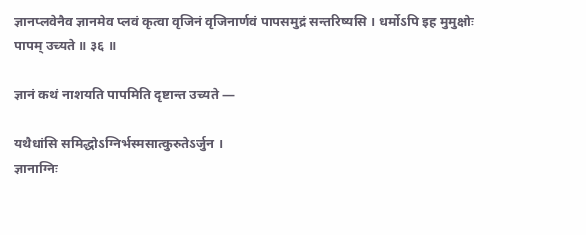ज्ञानप्लवेनैव ज्ञानमेव प्लवं कृत्वा वृजिनं वृजिनार्णवं पापसमुद्रं सन्तरिष्यसि । धर्मोऽपि इह मुमुक्षोः पापम् उच्यते ॥ ३६ ॥

ज्ञानं कथं नाशयति पापमिति दृष्टान्त उच्यते —

यथैधांसि समिद्धोऽग्निर्भस्मसात्कुरुतेऽर्जुन ।
ज्ञानाग्निः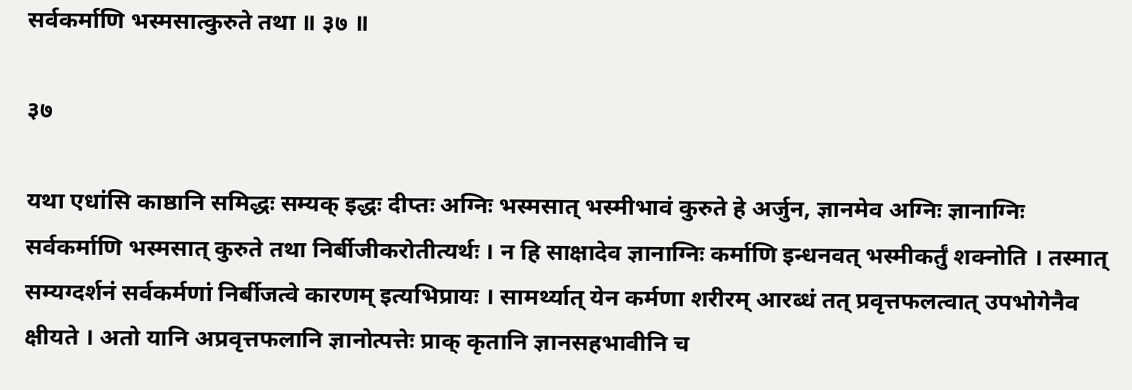सर्वकर्माणि भस्मसात्कुरुते तथा ॥ ३७ ॥

३७

यथा एधांसि काष्ठानि समिद्धः सम्यक् इद्धः दीप्तः अग्निः भस्मसात् भस्मीभावं कुरुते हे अर्जुन, ज्ञानमेव अग्निः ज्ञानाग्निः सर्वकर्माणि भस्मसात् कुरुते तथा निर्बीजीकरोतीत्यर्थः । न हि साक्षादेव ज्ञानाग्निः कर्माणि इन्धनवत् भस्मीकर्तुं शक्नोति । तस्मात् सम्यग्दर्शनं सर्वकर्मणां निर्बीजत्वे कारणम् इत्यभिप्रायः । सामर्थ्यात् येन कर्मणा शरीरम् आरब्धं तत् प्रवृत्तफलत्वात् उपभोगेनैव क्षीयते । अतो यानि अप्रवृत्तफलानि ज्ञानोत्पत्तेः प्राक् कृतानि ज्ञानसहभावीनि च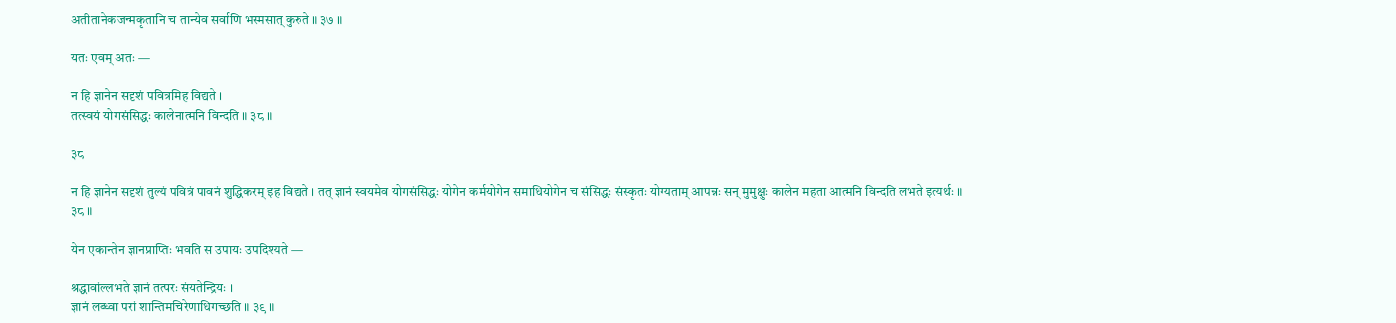अतीतानेकजन्मकृतानि च तान्येव सर्वाणि भस्मसात् कुरुते ॥ ३७ ॥

यतः एवम् अतः —

न हि ज्ञानेन सदृशं पवित्रमिह विद्यते ।
तत्स्वयं योगसंसिद्धः कालेनात्मनि विन्दति ॥ ३८ ॥

३८

न हि ज्ञानेन सदृशं तुल्यं पवित्रं पावनं शुद्धिकरम् इह विद्यते । तत् ज्ञानं स्वयमेव योगसंसिद्धः योगेन कर्मयोगेन समाधियोगेन च संसिद्धः संस्कृतः योग्यताम् आपन्नः सन् मुमुक्षुः कालेन महता आत्मनि विन्दति लभते इत्यर्थः ॥ ३८ ॥

येन एकान्तेन ज्ञानप्राप्तिः भवति स उपायः उपदिश्यते —

श्रद्धावांल्लभते ज्ञानं तत्परः संयतेन्द्रियः ।
ज्ञानं लब्ध्वा परां शान्तिमचिरेणाधिगच्छति ॥ ३९ ॥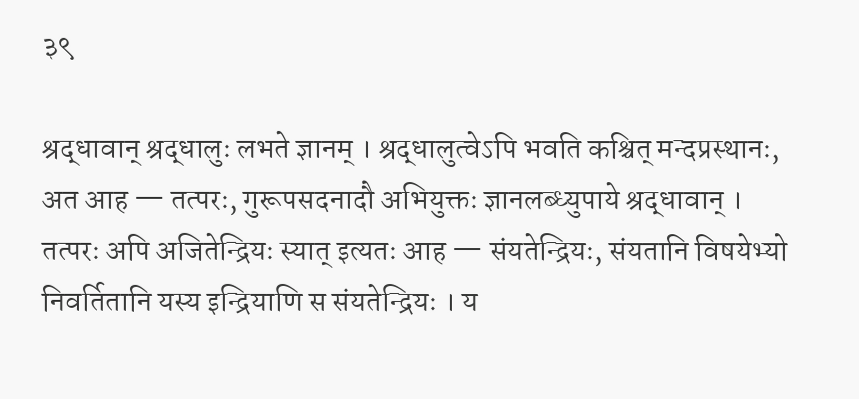३९

श्रद्धावान् श्रद्धालुः लभते ज्ञानम् । श्रद्धालुत्वेऽपि भवति कश्चित् मन्दप्रस्थानः, अत आह — तत्परः, गुरूपसदनादौ अभियुक्तः ज्ञानलब्ध्युपाये श्रद्धावान् । तत्परः अपि अजितेन्द्रियः स्यात् इत्यतः आह — संयतेन्द्रियः, संयतानि विषयेभ्यो निवर्तितानि यस्य इन्द्रियाणि स संयतेन्द्रियः । य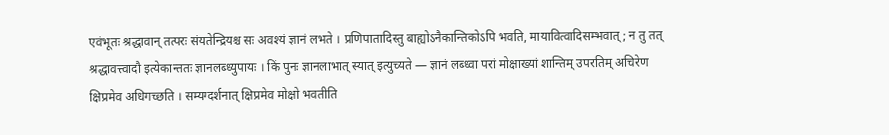एवंभूतः श्रद्धावान् तत्परः संयतेन्द्रियश्च सः अवश्यं ज्ञानं लभते । प्रणिपातादिस्तु बाह्योऽनैकान्तिकोऽपि भवति, मायावित्वादिसम्भवात् ; न तु तत् श्रद्धावत्त्वादौ इत्येकान्ततः ज्ञानलब्ध्युपायः । किं पुनः ज्ञानलाभात् स्यात् इत्युच्यते — ज्ञानं लब्ध्वा परां मोक्षाख्यां शान्तिम् उपरतिम् अचिरेण क्षिप्रमेव अधिगच्छति । सम्यग्दर्शनात् क्षिप्रमेव मोक्षो भवतीति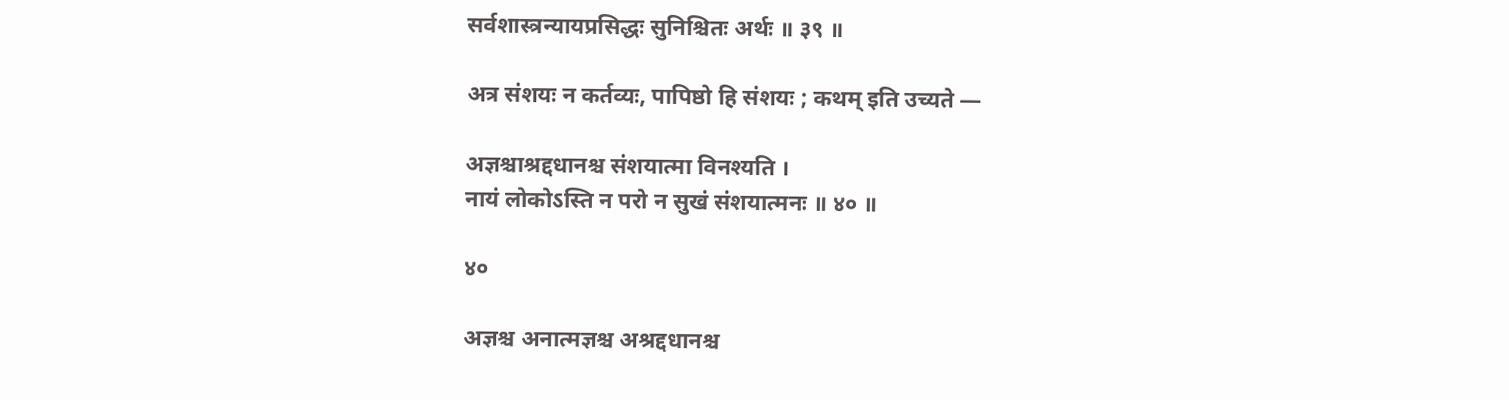सर्वशास्त्रन्यायप्रसिद्धः सुनिश्चितः अर्थः ॥ ३९ ॥

अत्र संशयः न कर्तव्यः, पापिष्ठो हि संशयः ; कथम् इति उच्यते —

अज्ञश्चाश्रद्दधानश्च संशयात्मा विनश्यति ।
नायं लोकोऽस्ति न परो न सुखं संशयात्मनः ॥ ४० ॥

४०

अज्ञश्च अनात्मज्ञश्च अश्रद्दधानश्च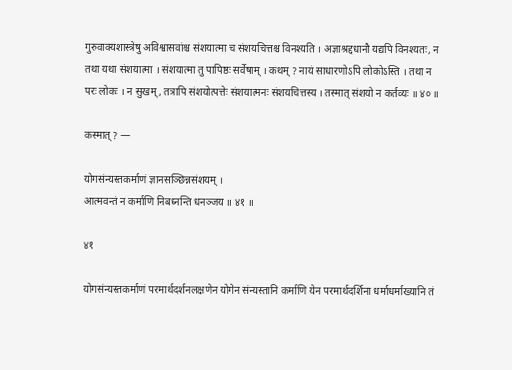गुरुवाक्यशास्त्रेषु अविश्वासवांश्च संशयात्मा च संशयचित्तश्च विनश्यति । अज्ञाश्रद्दधानौ यद्यपि विनश्यतः, न तथा यथा संशयात्मा । संशयात्मा तु पापिष्ठः सर्वेषाम् । कथम् ? नायं साधारणोऽपि लोकोऽस्ति । तथा न परः लोकः । न सुखम् , तत्रापि संशयोत्पत्तेः संशयात्मनः संशयचित्तस्य । तस्मात् संशयो न कर्तव्यः ॥ ४० ॥

कस्मात् ? —

योगसंन्यस्तकर्माणं ज्ञानसञ्छिन्नसंशयम् ।
आत्मवन्तं न कर्माणि निबध्नन्ति धनञ्जय ॥ ४१ ॥

४१

योगसंन्यस्तकर्माणं परमार्थदर्शनलक्षणेन योगेन संन्यस्तानि कर्माणि येन परमार्थदर्शिना धर्माधर्माख्यानि तं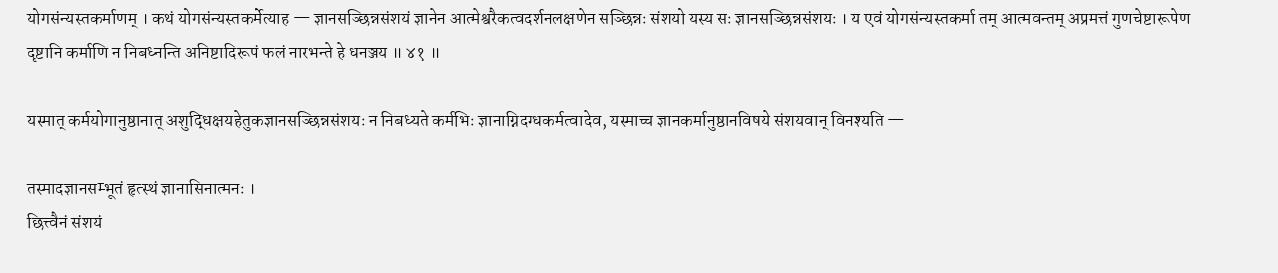योगसंन्यस्तकर्माणम् । कथं योगसंन्यस्तकर्मेत्याह — ज्ञानसञ्छिन्नसंशयं ज्ञानेन आत्मेश्वरैकत्वदर्शनलक्षणेन सञ्छिन्नः संशयो यस्य सः ज्ञानसञ्छिन्नसंशयः । य एवं योगसंन्यस्तकर्मा तम् आत्मवन्तम् अप्रमत्तं गुणचेष्टारूपेण दृष्टानि कर्माणि न निबध्नन्ति अनिष्टादिरूपं फलं नारभन्ते हे धनञ्जय ॥ ४१ ॥

यस्मात् कर्मयोगानुष्ठानात् अशुद्धिक्षयहेतुकज्ञानसञ्छिन्नसंशयः न निबध्यते कर्मभिः ज्ञानाग्निदग्धकर्मत्वादेव, यस्माच्च ज्ञानकर्मानुष्ठानविषये संशयवान् विनश्यति —

तस्मादज्ञानसम्भूतं हृत्स्थं ज्ञानासिनात्मनः ।
छित्त्वैनं संशयं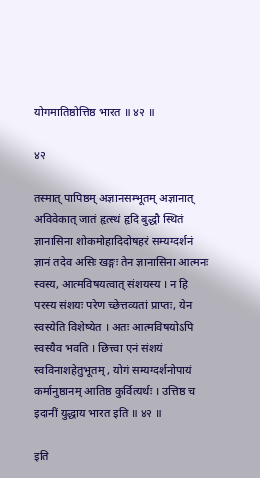योगमातिष्ठोत्तिष्ठ भारत ॥ ४२ ॥

४२

तस्मात् पापिष्ठम् अज्ञानसम्भूतम् अज्ञानात् अविवेकात् जातं हृत्स्थं हृदि बुद्धौ स्थितं ज्ञानासिना शोकमोहादिदोषहरं सम्यग्दर्शनं ज्ञानं तदेव असिः खङ्गः तेन ज्ञानासिना आत्मनः स्वस्य, आत्मविषयत्वात् संशयस्य । न हि परस्य संशयः परेण च्छेत्तव्यतां प्राप्तः, येन स्वस्येति विशेष्येत । अतः आत्मविषयोऽपि स्वस्यैव भवति । छित्त्वा एनं संशयं स्वविनाशहेतुभूतम् , योगं सम्यग्दर्शनोपायं कर्मानुष्ठानम् आतिष्ठ कुर्वित्यर्थः । उत्तिष्ठ च इदानीं युद्धाय भारत इति ॥ ४२ ॥

इति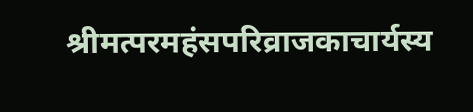श्रीमत्परमहंसपरिव्राजकाचार्यस्य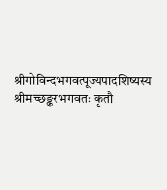श्रीगोविन्दभगवत्पूज्यपादशिष्यस्य श्रीमच्छङ्करभगवतः कृतौ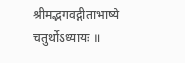श्रीमद्भगवद्गीताभाष्ये चतुर्थोऽध्यायः ॥